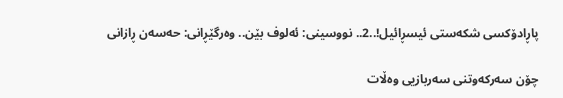پاڕادۆکسی شکەستی ئیسڕائیل!..2.. نووسینی: ئەلوف بێن.. وەرگێڕانی: حەسەن ڕازانی

چۆن سەرکەوتنی سەربازیی وەڵات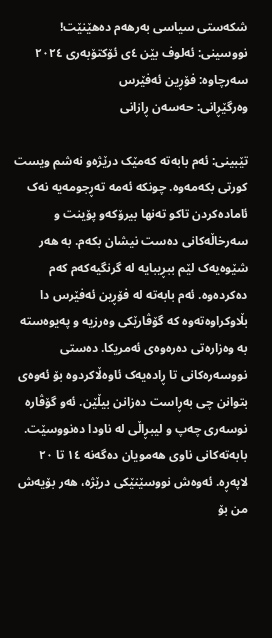شکەستی سیاسی بەرهەم دەهێنێت!
نووسینی: ئەلوف بێن ٤ی ئۆکتۆبەری ٢٠٢٤
سەرچاوە: فۆڕین ئەفێرس
وەرگێڕانی: حەسەن ڕازانی

تێبینی: ئەم بابەتە کەمێک درێژەو نەشم ویست کورتی بکەمەوە. چونکە ئەمە تەڕجومەیە نەک ئامادەکردن تاکو تەنها بیرۆکەو پۆینت و سەرخاڵەکانی دەست نیشان بکەم. بە هەر شێوەیەک لێم ببڕیبایە لە گرنگیەکەم کەم دەکردەوە. ئەم بابەتە لە فۆڕین ئەفێرس دا بڵاوکراوەتەوە کە گۆڤارێکی وەرزیە و پەیوەستە بە وەزارەتی دەرەوەی ئەمریکا. دەستی نووسەرەکانی تا ڕادەیەک ئاوەڵاکردوە بۆ ئەوەی بتوانن چی بەڕاست دەزانن بیڵێن. ئەو گۆڤارە نوسەری چەپ و لیبڕاڵی لە ناودا دەنووسێت. بابەتەکانی ناوی هەمویان دەگەنە ١٤ تا ٢٠ لاپەڕە. ئەوەش نووسێنێکی درێژە، هەر بۆیەش من بۆ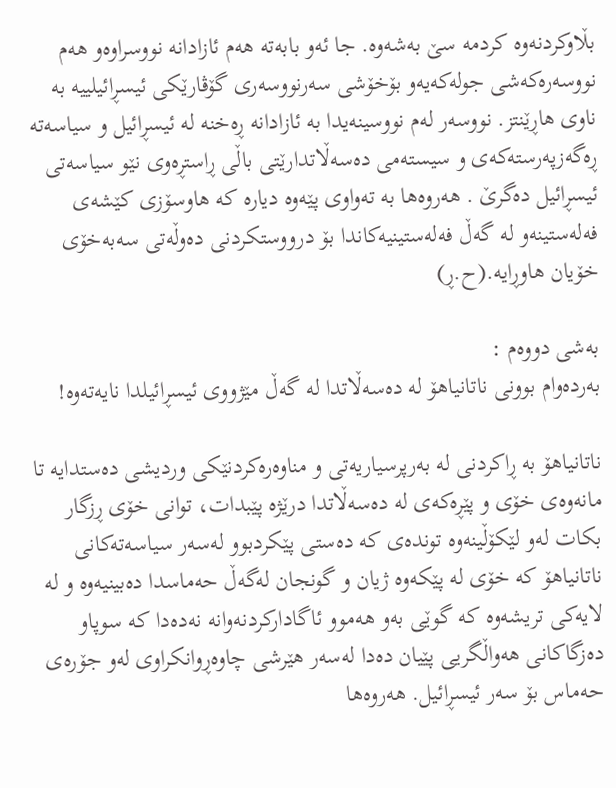بڵاوکردنەوە کردمە سێ بەشەوە. جا ئەو بابەتە هەم ئازادانە نووسراوەو هەم نووسەرەکەشی جولەکەیەو بۆخۆشی سەرنووسەری گۆڤارێکی ئیسڕائیلییە بە ناوی هاڕێنتز. نووسەر لەم نووسینەیدا بە ئازادانە ڕەخنە لە ئیسڕائیل و سیاسەتە ڕەگەزپەرستەکەی و سیستەمی دەسەڵاتدارێتی باڵی ڕاستڕەوی نێو سیاسەتی ئیسڕائیل دەگرێ . هەروەها بە تەواوی پێەوە دیارە کە هاوسۆزی کێشەی فەلەستینەو لە گەڵ فەلەستینیەکاندا بۆ درووستکردنی دەوڵەتی سەبەخۆی خۆیان هاوڕایە.(ح.ڕ)

بەشی دووەم :
بەردەوام بوونی ناتانیاهۆ لە دەسەڵاتدا لە گەڵ مێژووی ئیسڕائیلدا نایەتەوە!

ناتانیاهۆ بە ڕاکردنی لە بەرپرسیاریەتی و مناوەرەکردنێکی وردیشی دەستدایە تا مانەوەی خۆی و پێڕەکەی لە دەسەڵاتدا درێژە پێبدات، توانی خۆی ڕزگار بکات لەو لێکۆڵینەوە توندەی کە دەستی پێکردبوو لەسەر سیاسەتەکانی ناتانیاهۆ کە خۆی لە پێکەوە ژیان و گونجان لەگەڵ حەماسدا دەبینیەوە و لە لایەکی تریشەوە کە گوێی بەو هەموو ئاگادارکردنەوانە نەدەدا کە سوپاو دەزگاکانی هەواڵگریی پێیان دەدا لەسەر هێرشی چاوەڕوانکراوی لەو جۆرەی حەماس بۆ سەر ئیسڕائیل. هەروەها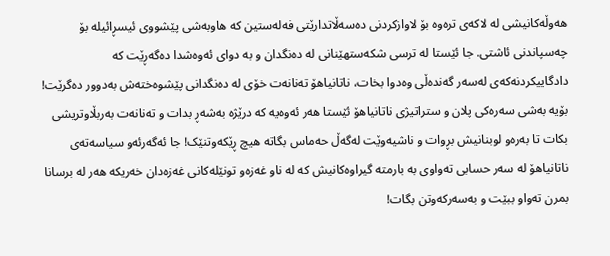هەوڵەکانیشی لە لاکەی ترەوە بۆ لاوازکردنی دەسەڵاتدارێتی فەلەستین کە هاوبەشی پێشووی ئیسڕائیلە بۆ چەسپاندنی ئاشتی. جا ئێستا لە ترسی شکەستهێنانی لە دەنگدان و بە دوای ئەوەشدا دەگەڕێت کە دادگاییکردنەکەی لەسەر گەندەڵی وەدوا بخات، ناتانیاهۆ تەنانەت خۆی لە دەنگدانی پێشوەختەش بەدوور دەگرێت! بۆیە بەشی سەرەکی پلان و ستراتیژی ناتانیاهۆ ئێستا هەر ئەوەیە کە درێژە بەشەڕ بدات و تەنانەت بەربڵاوتریشی بکات تا بەرەو لوبنانیش بڕوات و ناشیەوێت لەگەڵ حەماس بگاتە هیچ ڕێکەوتنێک! جا ئەگەرئەو سیاسەتەی ناتانیاهۆ لە سەر حسابی تەواوی بە بارمتە گیراوەکانیش کە لە ناو غەزەو تونێلەکانی غەزەدان خەریکە هەر لە برسانا بمرن تەواو ببێت و بەسەرکەوتن بگات!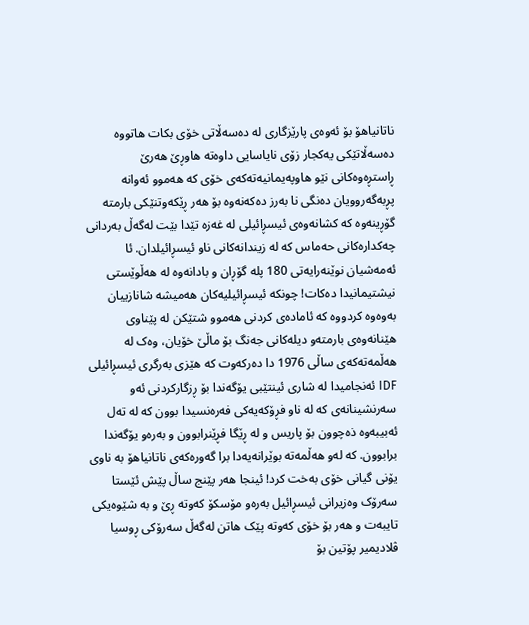ناتانیاهۆ بۆ ئەوەی پارێزگاری لە دەسەڵاتی خۆی بکات هاتووە دەسەڵاتێکی یەکجار زۆی نایاسایی داوەتە هاوڕێ هەرێ ڕاستڕەوەکانی نێو هاوپەیمانیەتەکەی خۆی کە هەموو ئەوانە پڕبەگەروویان دەنگی نا بەرز دەکەنەوە بۆ هەر ڕێکەوتنێکی بارمتە گۆڕینەوە کە کشانەوەی ئیسڕائیلی لە غەزە تێدا بێت لەگەڵ بەردانی چەکدارەکانی حەماس کە لە زیندانەکانی ناو ئیسڕائیلدان. ئا ئەمەشیان نوێنەرایەتی 180 پلە گۆڕان و بادانەوە لە هەڵوێستی نیشتیمانیدا دەکات! چونکە ئیسڕائیلیەکان هەمیشە شانازییان بەوەوە کردووە کە ئامادەی کردنی هەموو شتێکن لە پێناوی هێنانەوەی بارمتەو دیلەکانی جەنگ بۆ ماڵێ خۆیان، وەک لە هەڵمەتەکەی ساڵی 1976 دا دەرکەوت کە هێزی بەرگری ئیسڕائیلی IDF ئەنجامیدا لە شاری ئینتێبی یۆگەندا بۆ ڕزگارکردنی ئەو سەرنشینانەی کە لە ناو فڕۆکەیەکی فەرەنسیدا بوون کە لە تەل ئەبیبەوە ذەچوون بۆ پاریس و لە ڕێگا فڕێنرابوون و بەرەو یۆگەندا برابوون. کە لەو هەڵمەتە بوێرانەیەدا برا گەورەکەی ناتانیاهۆ بە ناوی یۆنی گیانی خۆی بەخت کرد! ئینجا هەر پێنج ساڵ پێش ئێستا سەرۆک وەزیرانی ئیسڕائیل بەرەو مۆسکۆ کەوتە ڕێ و بە شێوەیکی تایبەت و هەر بۆ خۆی کەوتە پێک هاتن لەگەڵ سەرۆکی ڕوسیا ڤلادیمیر پۆتین بۆ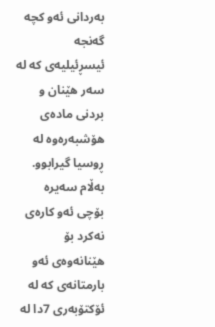بەردانی ئەو کچە گەنجە ئیسڕئیلیەی کە لە سەر هێنان و بردنی مادەی هۆشبەرەوە لە ڕوسیا گیرابوو. بەڵام سەیرە بۆچی ئەو کارەی نەکرد بۆ هێنانەوەی ئەو بارمتانەی کە لە ئۆکتۆبەری 7دا لە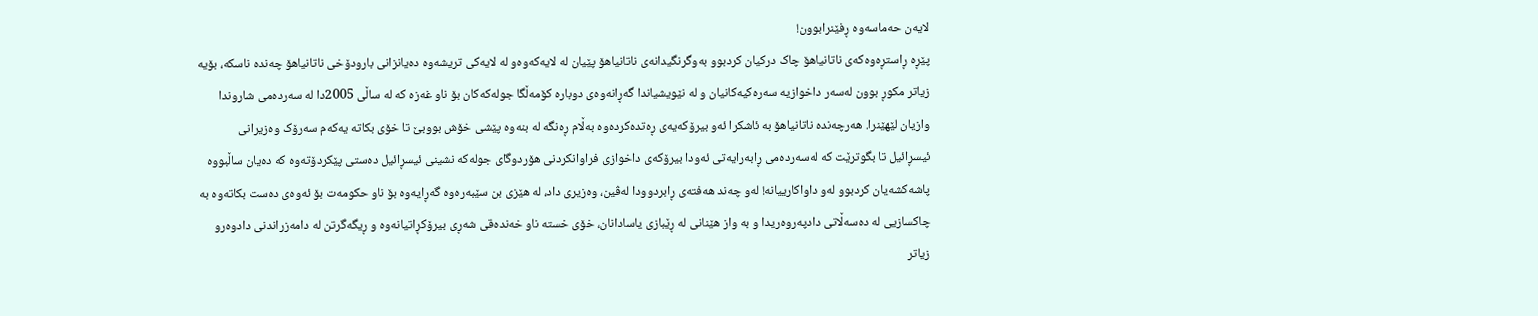لایەن حەماسەوە ڕفێنرابوون!
پێڕە ڕاستڕەوەکەی ناتانیاهۆ چاک درکیان کردبوو بەوگرنگیدانەی ناتانیاهۆ پێیان لە لایەکەوەو لە لایەکی تریشەوە دەیانزانی بارودۆخی ناتانیاهۆ چەندە ناسکە، بۆیە زیاتر مکوڕ بوون لەسەر داخوازیە سەرەکیەکانیان و لە نێویشیاندا گەڕانەوەی دوبارە کۆمەڵگا جولەکەکان بۆ ناو غەزە کە لە ساڵی 2005دا لە سەردەمی شاروندا وازیان لێهێنرا. هەرچەندە ناتانیاهۆ بە ئاشکرا ئەو بیرۆکەیەی ڕەتدەکردەوە بەڵام ڕەنگە لە بنەوە پێشی خۆش بووبێ تا خۆی بکاتە یەکەم سەرۆک وەزیرانی ئیسڕائیل تا بگوترێت کە لەسەردەمی ڕابەرایەتی ئەودا بیرۆکەی داخوازی فراوانکردنی هۆردوگای جولەکە نشینی ئیسڕائیل دەستی پێکردۆتەوە کە دەیان ساڵبووە پاشەکشەیان کردبوو لەو داواکارییانە! لەو چەند هەفتەی ڕابردوودا لەڤین، وەزیری داد، لە هێزی بن سێبەرەوە گەڕایەوە بۆ ناو حکومەت بۆ ئەوەی دەست بکاتەوە بە چاکسازیی لە دەسەڵاتی دادپەروەریدا و بە واز هێنانی لە ڕێبازی یاسادانان، خۆی خستە ناو خەندەقی شەڕی بیرۆکڕاتیانەوە و ڕیگەگرتن لە دامەزراندنی دادوەرو زیاتر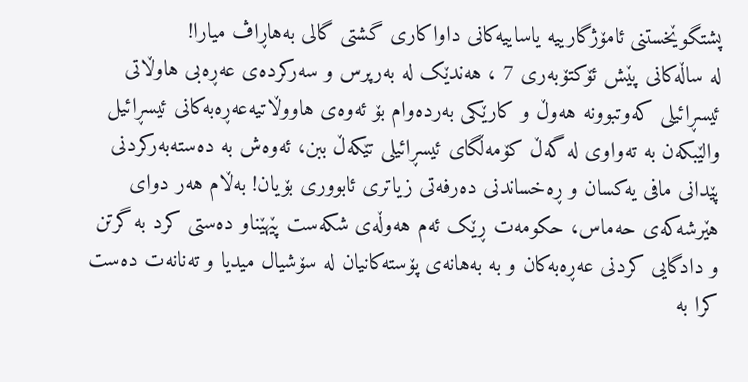پشتگوێخستنی ئامۆژگارییە یاساییەکانی داواکاری گشتی گالی بەهاڕاڤ میارا!
لە ساڵەکانی پێش ئۆکتۆبەری 7 ، هەندێک لە بەرپرس و سەرکردەی عەڕەبی هاوڵاتی ئیسڕائیلی کەوتبوونە هەوڵ و کارێکی بەردەوام بۆ ئەوەی هاووڵاتیەعەڕەبەکانی ئیسڕائیل والێبکەن بە تەواوی لە گەڵ کۆمەڵگای ئیسڕائیلی تێکەڵ ببن، ئەوەش بە دەستەبەرکردنی پێدانی مافی یەکسان و ڕەخساندنی دەرفەتی زیاتری ئابووری بۆیان! بەڵام هەر دوای هێرشەکەی حەماس، حکومەت ڕێک ئەم هەوڵەی شکەست پێهێناو دەستی کرد بە گرتن و دادگایی کردنی عەڕەبەکان و بە بەهانەی پۆستەکانیان لە سۆشیال میدیا و تەنانەت دەست کرا بە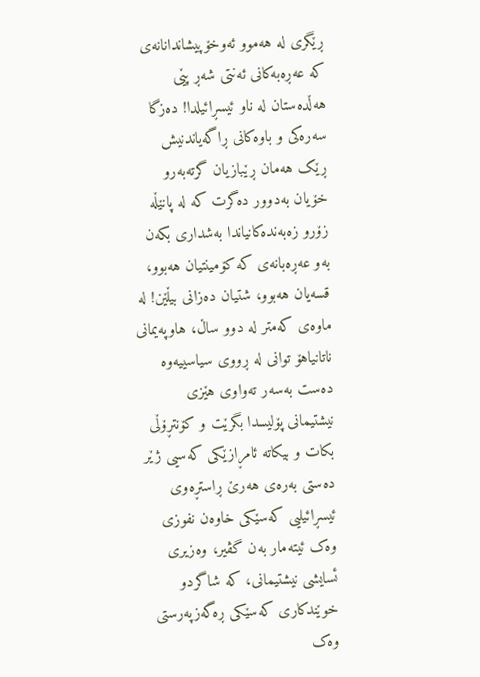ڕێگری لە هەموو ئەوخۆپیشاندانانەی کە عەڕەبەکانی ئەنتی شەڕ پێی هەڵدەستان لە ناو ئیسڕائیلدا! دەزگا سەرەکی و باوەکانی ڕاگەیاندنیش ڕێک هەمان ڕێبازیان گرتەبەرو خۆیان بەدوور دەگرت کە لە پانێڵە زۆرو زەبەندەکانیاندا بەشداری بکەن بەو عەڕەبانەی کە کۆمینتیان هەبوو، قسەیان هەبوو، شتیان دەزانی بیڵێن! لە ماوەی کەمتر لە دوو ساڵ، هاوپەیمانی ناتانیاهۆ توانی لە ڕووی سیاسییەوە دەست بەسەر تەواوی هێزی نیشتیمانی پۆلیسدا بگرێت و کۆنتڕۆڵی بکات و بیکاتە ئامڕازێکی کەسیی ژێر دەستی بەرەی هەرێ ڕاستڕەوی ئیسڕائیلیی کەسێکی خاوەن نفوزی وەک ئیتەمار بەن گڤیر، وەزیری ئسایشی نیشتیمانی، کە شاگردو خوێندکاری کەسێکی ڕەگەزپەرستی وەک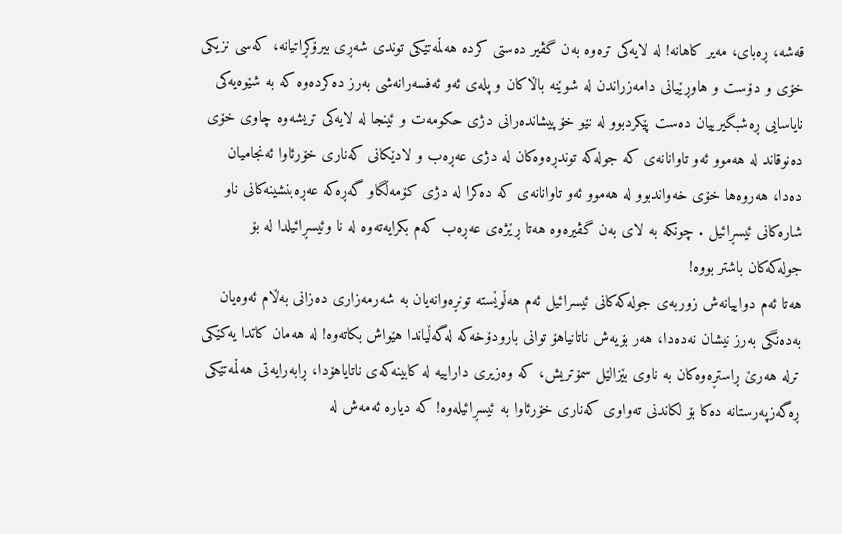قەشە، ڕەبای، مەیر کاهانە! لە لایەکی ترەوە بەن گڤیر دەستی کردە هەڵمەتێکی توندی شەڕی بیرۆکڕاتیانە، کەسی نزیکی خۆی و دۆست و هاوڕێیانی دامەزراندن لە شوێنە باڵاکان و پلەی ئەو ئەفسەرانەشی بەرز دەکردەوە کە بە شێوەیەکی نایاسایی ڕەشبگیرییان دەست پێکردبوو لە نێو خۆپیشاندەرانی دژی حکومەت و ئینجا لە لایەکی تریشەوە چاوی خۆی دەنوقاند لە هەموو ئەو تاوانانەی کە جولەکە توندڕەوەکان لە دژی عەڕەب و لادێکانی کەناری خۆرئاوا ئەنجامیان دەدا، هەروەها خۆی خەواندبوو لە هەموو ئەو تاوانانەی کە دەکرا لە دژی کۆمەڵگاو گەڕەکە عەڕەبنشینەکانی ناو شارەکانی ئیسڕائیل . چونکە بە لای بەن گڤیرەوە هەتا ڕێژەی عەڕەب کەم بکرایەتەوە لە نا وئیسڕائیلدا لە بۆ جولەکەکان باشتر بووە!
هەتا ئەم دواییانەش زوربەی جولەکەکانی ئیسرائیل ئەم هەڵوێستە تونڕەوانەیان بە شەرمەزاری دەزانی بەڵام ئەوەیان بەدەنگی بەرز نیشان نەدەدا، هەر بۆیەش ناتانیاهۆ توانی بارودۆخەکە لەگەڵیاندا هێواش بکاتەوە! لە هەمان کاتدا یەکێکی ترلە هەرێ ڕاستڕەوەکان بە ناوی بێزالێل سمۆتریش، کە وەزیری داراییە لە کابینەکەی ناتایاهۆدا، ڕابەرایەتی هەڵمەتێکی ڕەگەزپەرستانە دەکا بۆ لکاندنی تەواوی کەناری خۆرئاوا بە ئیسڕائیلەوە! کە دیارە ئەمەش لە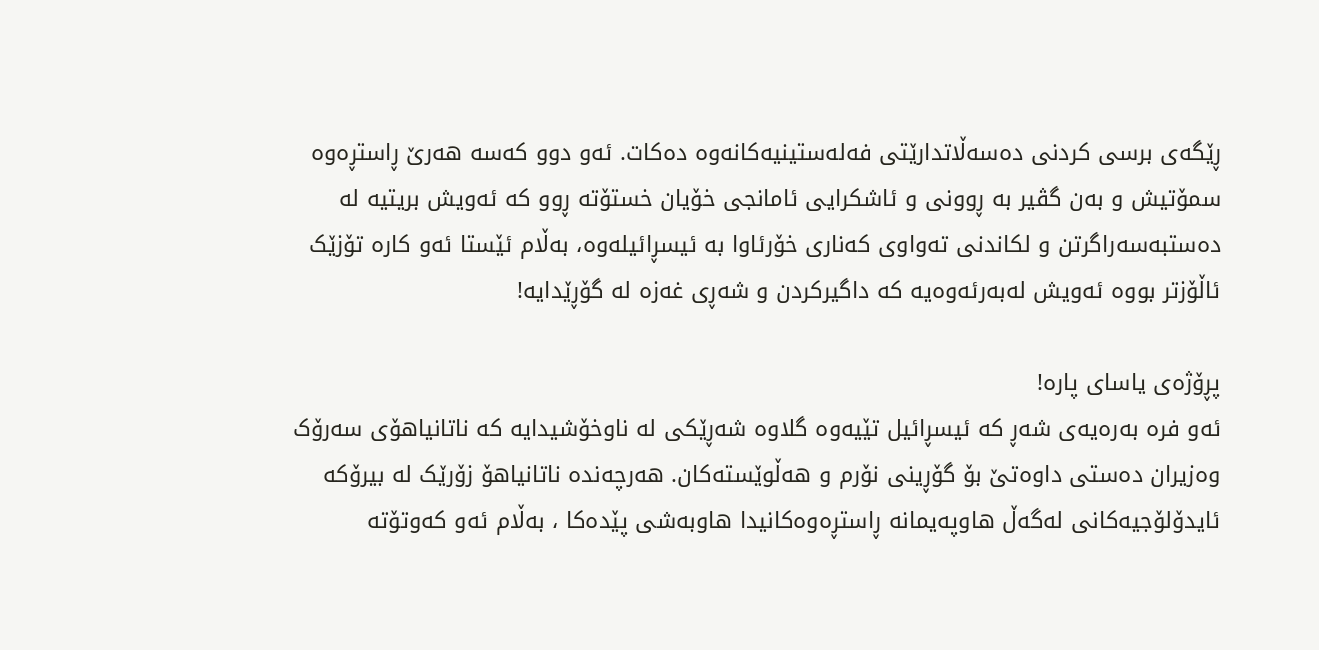ڕێگەی برسی کردنی دەسەڵاتدارێتی فەلەستینیەکانەوە دەکات. ئەو دوو کەسە هەرێ ڕاستڕەوە سمۆتیش و بەن گڤیر بە ڕوونی و ئاشکرایی ئامانجی خۆیان خستۆتە ڕوو کە ئەویش بریتیە لە دەستبەسەراگرتن و لکاندنی تەواوی کەناری خۆرئاوا بە ئیسڕائیلەوە، بەڵام ئێستا ئەو کارە تۆزێک ئاڵۆزتر بووە ئەویش لەبەرئەوەیە کە داگیرکردن و شەڕی غەزە لە گۆڕێدایە!

پڕۆژەی یاسای پارە!
ئەو فرە بەرەیەی شەڕ کە ئیسڕائیل تێیەوە گلاوە شەڕێکی لە ناوخۆشیدایە کە ناتانیاهۆی سەرۆک وەزیران دەستی داوەتێ بۆ گۆڕینی نۆرم و هەڵوێستەکان. هەرچەندە ناتانیاهۆ زۆرێک لە بیرۆکە ئایدۆلۆجیەکانی لەگەڵ هاوپەیمانە ڕاستڕەوەکانیدا هاوبەشی پێدەکا ، بەڵام ئەو کەوتۆتە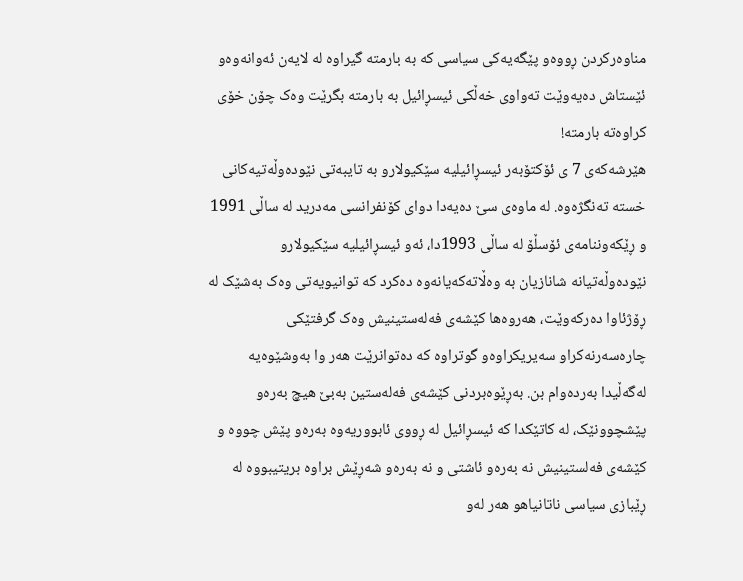مناوەرکردن ڕووەو پێگەیەکی سیاسی کە بە بارمتە گیراوە لە لایەن ئەوانەوەو ئێستاش دەیەوێت تەواوی خەڵکی ئیسڕائیل بە بارمتە بگرێت وەک چۆن خۆی کراوەتە بارمتە!
هێرشەکەی 7 ی ئۆکتۆبەر ئیسڕائیلیە سێکیولارو بە تایبەتی نێودەوڵەتیەکانی خستە تەنگژەوە. لە ماوەی سێ دەیەدا دوای کۆنفرانسی مەدرید لە ساڵی 1991 و ڕێکەوننامەی ئۆسڵۆ لە ساڵی 1993دا، ئەو ئیسڕائیلیە سێکیولارو نێودەوڵەتیانە شانازیان بە وەڵاتەکەیانەوە دەکرد کە توانیویەتی وەک بەشێک لە ڕۆژئاوا دەرکەوێت، هەروەها کێشەی فەلەستینیش وەک گرفتێکی چارەسەرنەکراو سەیریکراوەو گوتراوە کە دەتوانرێت هەر وا بەوشێوەیە لەگەڵیدا بەردەوام بن. بەڕێوەبردنی کێشەی فەلەستین بەبێ هیچ بەرەو پێشچوونێک، لە کاتێکدا کە ئیسڕائیل لە ڕووی ئابووریەوە بەرەو پێش چووە و کێشەی فەلستینیش نە بەرەو ئاشتی و نە بەرەو شەڕێش براوە بریتیبووە لە ڕێبازی سیاسی ناتانیاهو هەر لەو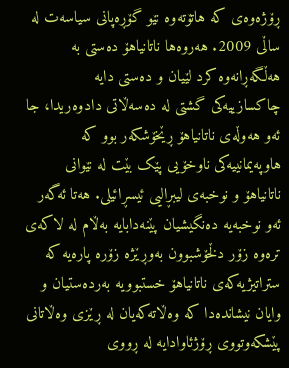ڕۆژەوەی کە هاتۆتەوە نێو گۆڕەپانی سیاسەت لە ساڵی 2009. هەروەها ناتانیاهۆ دەستی بە هەڵگەڕانەوە کرد لێیان و دەستی دایە چاکسازییەکی گشتی لە دەسەڵاتی دادوەریدا، جا ئەو هەوڵەی ناتانیاهۆ ڕێخۆشکەر بوو کە هاوپەیمانییەکی ناوخۆیی پێک بێت لە نێوانی ناتانیاهۆ و نوخبەی لیبڕالیی ئیسڕائیلی. هەتا ئەگەر ئەو نوخبەیە دەنگیشیان پێنەدابایە بەڵام لە لاکەی ترەوە زۆر دڵخۆشبوون بەوڕێژە زۆرە پارەیە کە ستراتیژیەکەی ناتانیاهۆ خستبوویە بەردەستیان و وایان نیشاندەدا کە وەڵاتەکەیان لە ڕێزی وەڵاتانی پێشکەوتووی ڕۆژئاوادایە لە ڕووی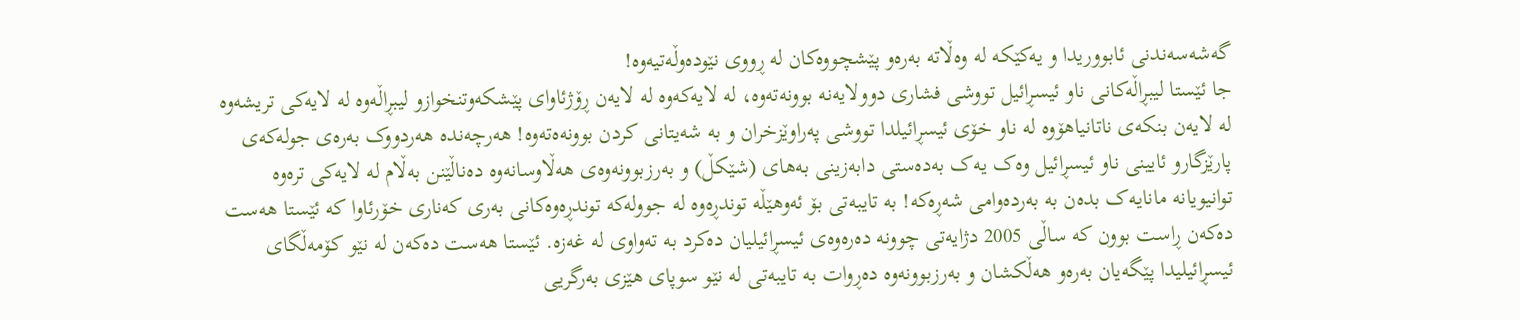گەشەسەندنی ئابووریدا و یەکێکە لە وەڵاتە بەرەو پێشچووەکان لە ڕووی نێودەوڵەتیەوە!
جا ئێستا لیبڕاڵەکانی ناو ئیسڕائیل تووشی فشاری دوولایەنە بوونەتەوە، لە لایەکەوە لە لایەن ڕۆژئاوای پێشکەوتنخوازو لیبڕاڵەوە لە لایەکی تریشەوە لە لایەن بنکەی ناتانیاهۆوە لە ناو خۆی ئیسڕائیلدا تووشی پەراوێزخران و بە شەیتانی کردن بوونەەتەوە! هەرچەندە هەردووک بەرەی جولەکەی پارێزگارو ئایینی ناو ئیسڕائیل وەک یەک بەدەستی دابەزینی بەهای (شێکڵ) و بەرزبوونەوەی هەڵاوسانەوە دەناڵێنن بەڵام لە لایەکی ترەوە توانیویانە مانایەک بدەن بە بەردەوامی شەڕەکە! بە تایبەتی بۆ ئەوهێڵە توندڕەوە لە جوولەکە توندڕەوەکانی بەری کەناری خۆرئاوا کە ئێستا هەست دەکەن ڕاست بوون کە ساڵی 2005 دژایەتی چوونە دەرەوەی ئیسڕائیلیان دەکرد بە تەواوی لە غەزە. ئێستا هەست دەکەن لە نێو کۆمەڵگای ئیسڕائیلیدا پێگەیان بەرەو هەڵکشان و بەرزبوونەوە دەڕوات بە تایبەتی لە نێو سوپای هێزی بەرگریی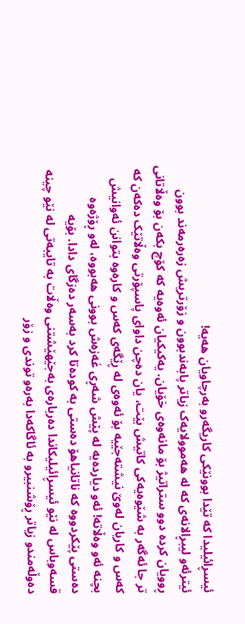ئیسڕائیلیدا کە تێدا بوونێکی کاریگەرو بەرچاویان هەیە!
ئیترئەو لیبڕالانەی کە لە هەموولایەک زیاتر پابەندبوون و زۆرتریش زەرەرمەند بوون ڕوویان کردە دوو ستراتیژ بۆ مانەوەی خۆیان. یەکیکیان ئەوەیە کە کۆچ بکەن بۆ وەڵاتانی تر جا ئەگەر بە شێوەیەکی کاتیش بێت، یان دەچن داوای پاسپۆرتی وەڵاتێک دەکەن کە کەس و کاریان لەوێ نیشتەجێیە بۆ ئەوەی لە ڕێگەی کەس و کارەوە بتوانن ئەوانیش بچنە ئەو وەڵاتە! ئەو دیاردەیە لە پێش شەڕی غەزەش بوونی هەبووە، لەو ڕۆژەوە دەستی پێکردووە کە ناتانیاهۆ دەستی بە کودەتا کرد بەسەر دەزگای دادا. بۆیە قسەوباس لە نێو ئیسڕائیلیکاندا دەربارەی بەجێهێشتنی وەڵات بە تایبەتی لە نێو چینە دەوڵەمندو زیاتر ڕۆشنبیرو بە ئاگاکەدا بەرەو توندی و زۆر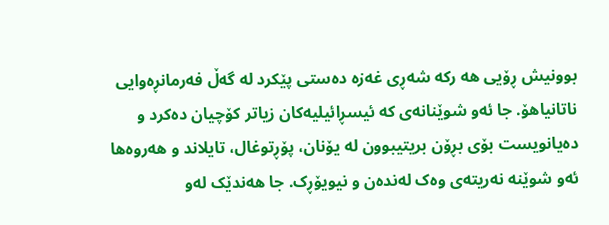بوونیش ڕۆیی هە رکە شەڕی غەزە دەستی پێکرد لە گەڵ فەرمانڕەوایی ناتانیاهۆ. جا ئەو شوێنانەی کە ئیسڕائیلیەکان زیاتر کۆچیان دەکرد و دەیانویست بۆی بڕۆن بریتیبوون لە یۆنان، پۆڕتوغال، تایلاند و هەروەها ئەو شوێنە نەریتەی وەک لەندەن و نیویۆڕک. جا هەندێک لەو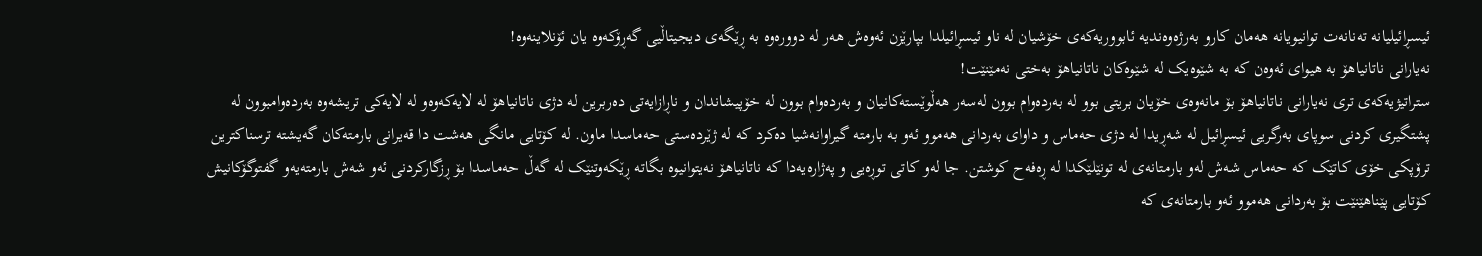ئیسڕائیلیانە تەنانەت توانیویانە هەمان کارو بەرژەوەندیە ئابووریەکەی خۆشیان لە ناو ئیسڕائیلدا بپارێزن ئەوەش هەر لە دوورەوە بە ڕێگەی دیجیتاڵیی گەڕۆکەوە یان ئۆنلاینەوە!
نەیارانی ناتانیاهۆ بە هیوای ئەوەن کە بە شێوەیک لە شێوەکان ناتانیاهۆ بەختی نەمێنێت!
ستراتیژیەکەی تری نەیارانی ناتانیاهۆ بۆ مانەوەی خۆیان بریتی بوو لە بەردەوام بوون لەسەر هەڵوێستەکانیان و بەردەوام بوون لە خۆپیشاندان و ناڕازایەتی دەربرین لە دژی ناتانیاهۆ لە لایەکەوەو لە لایەکی تریشەوە بەردەوامبوون لە پشتگیری کردنی سوپای بەرگریی ئیسڕائیل لە شەڕیدا لە دژی حەماس و داوای بەردانی هەموو ئەو بە بارمتە گیراوانەشیا دەکرد کە لە ژێردەستی حەماسدا ماون. لە کۆتایی مانگی هەشت دا قەیرانی بارمتەکان گەیشتە ترسناکترین ترۆپکی خۆی کاتێک کە حەماس شەش لەو بارمتانەی لە تونێلێکدا لە ڕەفەح کوشتن. جا لەو کاتی توڕەیی و پەژارەیەدا کە ناتانیاهۆ نەیتوانیوە بگاتە ڕێکەوتنێک لە گەڵ حەماسدا بۆ ڕزگارکردنی ئەو شەش بارمتەیەو گفتوگۆکانیش کۆتایی پێناهێنێت بۆ بەردانی هەموو ئەو بارمتانەی کە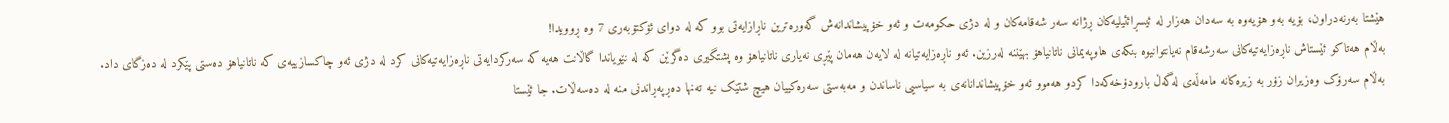هێشتا بەرنەدراون، بۆیە بەو هۆیەوە بە سەدان هەزار لە ئیسڕائئیلیەکان ڕژانە سەر شەقامەکان و لە دژی حکومەت و ئەو خۆپیشاندانەش گەورەترین ناڕازایەتی بوو کە لە دوای ئۆکتۆبەری 7 وە ڕوویدا!
بەڵام هەتاکو ئێستاش ناڕەزایەتیەکانی سەرشەقام نەیانتوانیوە بنکەی هاوپەیمانی ناتانیاهۆ بهێننە لەرزین. ئەو ناڕەزایەتیانە لە لایەن هەمان پێڕی نەیاری ناتانیاهۆ وە پشتگیری دەگرێن کە لە نێویاندا گاڵانت هەیە کە سەرکردایەتی ناڕەزایەتیەکانی کرد لە دژی ئەو چاکسازییەی کە ناتانیاهۆ دەستی پێکرد لە دەزگای داد. بەڵام سەرۆک وەزیران زۆر بە زیرەکانە مامەڵەی لەگەڵ بارودۆخەکەدا کردو هەموو ئەو خۆپیشاندانانەی بە سیاسیی ناساندن و مەبەستی سەرەکییان هیچ شتێک نیە تەنها دەڕپەڕاندنی منە لە دەسەڵات. جا ئێستا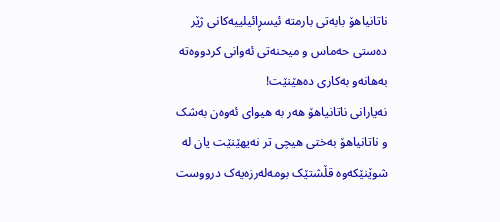ناتانیاهۆ بابەتی بارمتە ئیسڕائیلییەکانی ژێر دەستی حەماس و میحنەتی ئەوانی کردووەتە بەهانەو بەکاری دەهێنێت!
نەیارانی ناتانیاهۆ هەر بە هیوای ئەوەن بەشک و ناتانیاهۆ بەختی هیچی تر نەیهێنێت یان لە شوێنێکەوە قڵشتێک بومەلەرزەیەک درووست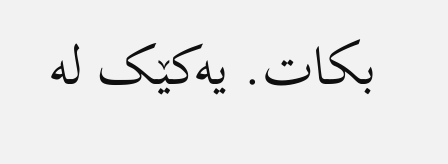بکات. یەکێک لە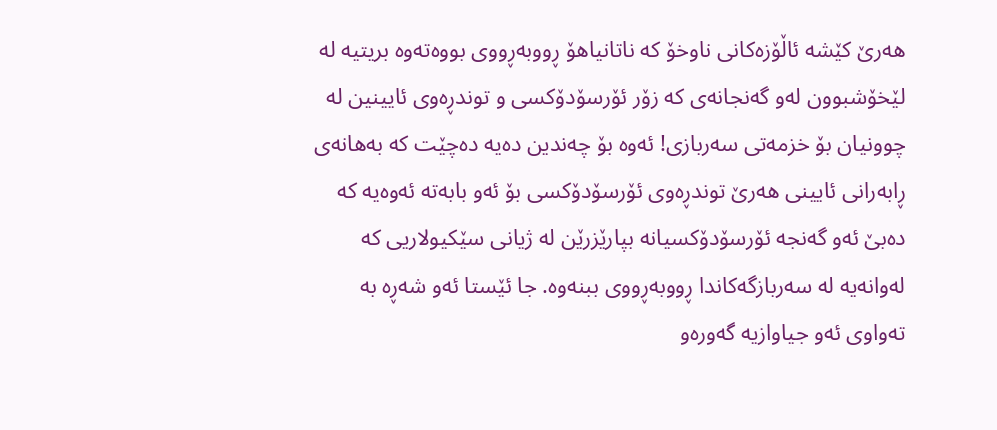هەرێ کێشە ئاڵۆزەکانی ناوخۆ کە ناتانیاهۆ ڕووبەڕووی بووەتەوە بریتیە لە لێخۆشبوون لەو گەنجانەی کە زۆر ئۆرسۆدۆکسی و توندڕەوی ئایینین لە چوونیان بۆ خزمەتی سەربازی! ئەوە بۆ چەندین دەیە دەچێت کە بەهانەی ڕابەرانی ئایینی هەرێ توندڕەوی ئۆرسۆدۆکسی بۆ ئەو بابەتە ئەوەیە کە دەبێ ئەو گەنجە ئۆرسۆدۆکسیانە بپارێزرێن لە ژیانی سێکیولاریی کە لەوانەیە لە سەربازگەکاندا ڕووبەڕووی ببنەوە. جا ئێستا ئەو شەڕە بە تەواوی ئەو جیاوازیە گەورەو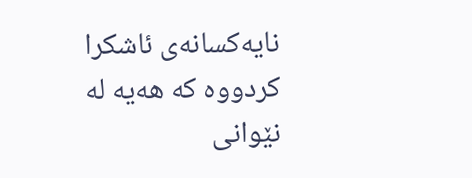نایەکسانەی ئاشکرا کردووە کە هەیە لە نێوانی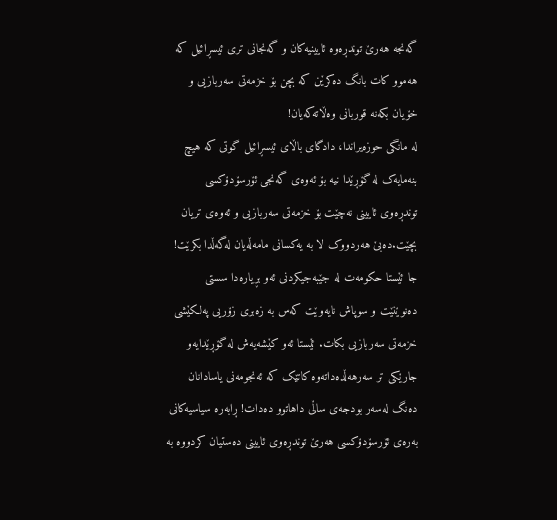گەنجە هەرێ توندڕەوە ئایینیەکان و گەنجانی تری ئیسڕائیل کە هەموو کات بانگ دەکرێن کە بچن بۆ خزمەتی سەربازیی و خۆیان بکەنە قوربانی وەڵاتەکەیان!
لە مانگی حوزەیراندا، دادگای باڵای ئیسڕائیل گوتی کە هیچ بنەمایەک لە گۆڕێدا نیە بۆ ئەوەی گەنجی ئۆرسۆدۆکسی توندڕەوی ئایینی نەچێت بۆ خزمەتی سەربازیی و ئەوەی تریان بچێت.دەبێ هەردووک لا بە یەکسانی مامەڵەیان لەگەڵدا بکرێت! جا ئێستا حکومەت لە جێبەجیکردنی ئەو بڕیارەدا سستی دەنوێنێت و سوپاش نایەوێت کەس بە زەبری زۆریی پەلکێشی خزمەتی سەربازیی بکات. ئێستا ئەو کێشەیەش لە گۆڕێدایەو جارێکی تر سەرهەڵدەداتەوە کاتێک کە ئەنجومەنی یاسادانان دەنگ لەسەر بودجەی ساڵی داهاتوو دەدات! ڕابەرە سیاسیەکانی بەرەی ئۆرسۆدۆکسی هەرێ توندڕەوی ئایینی دەستیان کردووە بە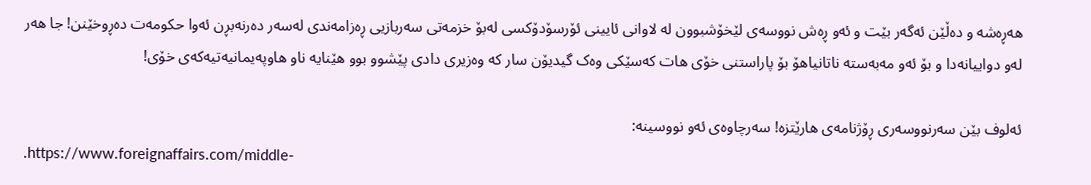هەڕەشە و دەڵێن ئەگەر بێت و ئەو ڕەش نووسەی لێخۆشبوون لە لاوانی ئایینی ئۆرسۆدۆکسی لەبۆ خزمەتی سەربازیی ڕەزامەندی لەسەر دەرنەبڕن ئەوا حکومەت دەڕوخێنن! جا هەر لەو دواییانەدا و بۆ ئەو مەبەستە ناتانیاهۆ بۆ پاراستنی خۆی هات کەسێکی وەک گیدیۆن سار کە وەزیری دادی پێشوو بوو هێنایە ناو هاوپەیمانیەتیەکەی خۆی!

ئەلوف بێن سەرنووسەری ڕۆژنامەی هارێتزە! سەرچاوەی ئەو نووسینە:
.https://www.foreignaffairs.com/middle-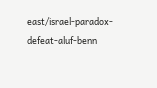east/israel-paradox-defeat-aluf-benn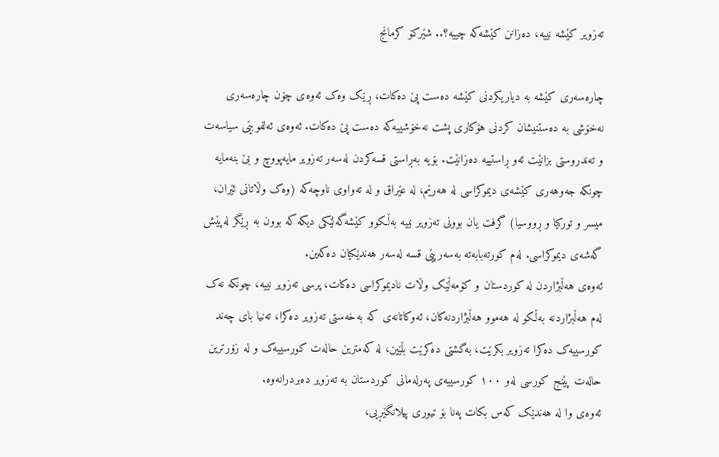تەزویر کێشە نییە، دەزانن کێشەکە چییە؟.. شێرکۆ کرمانج

چارەسەری کێشە بە دیاریکردنی کێشە دەست پێ دەکات، ڕێک وەک ئەوەی چۆن چارەسەری نەخۆشی بە دەستنیشان کردنی هۆکاری پشت نەخۆشییەکە دەست پێ دەکات. ئەوەی ئەلفوبێی سیاسەت و تەندروستی بزانێت ئەو ڕاستییە دەزانێت. بۆیە بەڕاستی قسەکردن لەسەر تەزویر مایەپووچ و بێ بنەمایە چونکە جەوهەری کێشەی دیموکراسی لە هەرێم، لە عێراق و لە تەواوی ناوچەکە (وەک وڵاتانی ئێران، میسر و تورکیا و ڕووسیا) گرفت یان بوونی تەزویر نییە بەڵکوو کێشەگەلێکی دیکە کە بوون بە ڕێگر لەپێش گەشەی دیموکراسی. لەم کورتەبابەتە بەسەرپێی قسە لەسەر هەندێکیان دەکەین.
ئەوەی هەڵبژاردن لە کوردستان و کۆمەڵێک وڵات نادیموکراسی دەکات، پرسی تەزویر نییە، چونکە نەک لەم هەڵبژاردنە بەڵکو لە هەموو هەڵبژاردنەکان، ئەوکاتانەی کە بەخەستی تەزویر دەکرا، تەنیا بای چەند کورسییەک دەکرا تەزویر بکرێت، بەگشتی دەکرێت بڵێین، لە کەمترین حالەت کورسییەک و لە زۆرترین حالەت پێنج کورسی لەو ١٠٠ کورسییەی پەرلەمانی کوردستان بە تەزویر دەبردرانەوە.
ئەوەی وا لە هەندێک کەس بکات پەنا بۆ تیوری پیلانگێڕیی،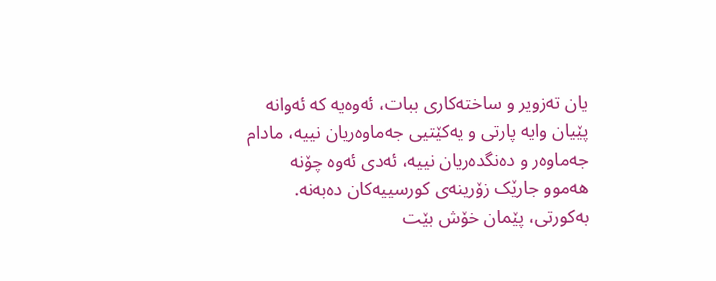یان تەزویر و ساختەکاری ببات، ئەوەیە کە ئەوانە پێیان وایە پارتی و یەكێتیی جەماوەریان نییە، مادام جەماوەر و دەنگدەریان نییە، ئەدی ئەوە چۆنە هەموو جارێک زۆرینەی کورسییەکان دەبەنە. بەکورتی، پێمان خۆش بێت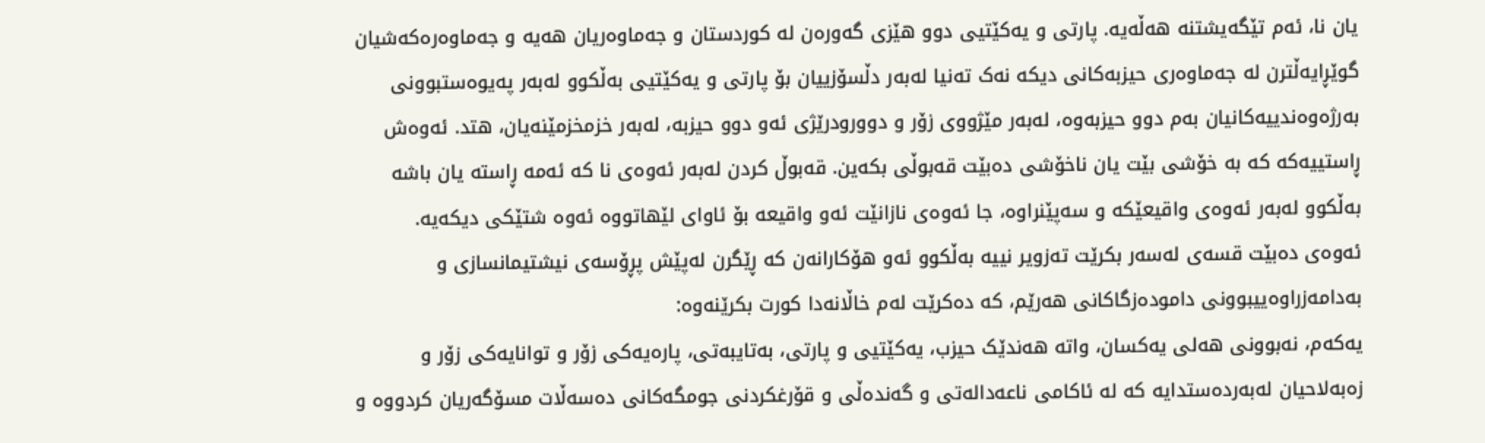یان نا، ئەم تێگەیشتنە هەڵەیە. پارتی و یەکێتیی دوو هێزی گەورەن لە کوردستان و جەماوەریان هەیە و جەماوەرەکەشیان گوێڕایەڵترن لە جەماوەری حیزبەکانی دیکە نەک تەنیا لەبەر دڵسۆزییان بۆ پارتی و یەکێتیی بەڵکوو لەبەر پەیوەستبوونی بەرژەوەندییەکانیان بەم دوو حیزبەوە، لەبەر مێژووی زۆر و دوورودرێژی ئەو دوو حیزبە، لەبەر خزمخزمێنەیان، هتد. ئەوەش ڕاستییەکە کە بە خۆشی بێت یان ناخۆشی دەبێت قەبوڵی بکەین. قەبوڵ کردن لەبەر ئەوەی نا کە ئەمە ڕاستە یان باشە بەڵکوو لەبەر ئەوەی واقیعێکە و سەپێنراوە، جا ئەوەی نازانێت ئەو واقیعە بۆ ئاوای لێهاتووە ئەوە شتێکی دیکەیە.
ئەوەی دەبێت قسەی لەسەر بکرێت تەزویر نییە بەڵکوو ئەو هۆکارانەن کە ڕێگرن لەپێش پڕۆسەی نیشتیمانسازی و بەدامەزراوەییبوونی دامودەزگاکانی هەرێم، کە دەکرێت لەم خاڵانەدا کورت بکرێنەوە:
یەکەم، نەبوونی هەلی یەکسان، واتە هەندێک حیزب، یەکێتیی و پارتی، بەتایبەتی، پارەیەکی زۆر و توانایەکی زۆر و زەبەلاحیان لەبەردەستدایە کە لە ئاکامی ناعەدالەتی و گەندەڵی و قۆرغکردنی جومگەکانی دەسەڵات مسۆگەریان کردووە و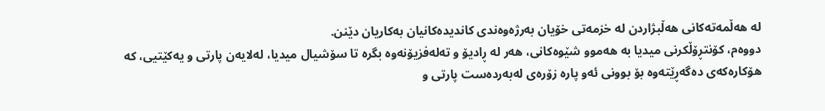لە هەڵمەتەکانی هەڵبژاردن لە خزمەتی خۆیان بەرژەوەندی کاندیدەکانیان بەکاریان دێنن.
دووەم، کۆنتڕۆڵکرنی میدیا بە هەموو شێوەکانی، هەر لە ڕادیۆ و تەلەفزیۆنەوە بگرە تا سۆشیال میدیا، لەلایەن پارتی و یەكێتیی، کە هۆکارەکەی دەگەڕێتەوە بۆ بوونی ئەو پارە زۆرەی لەبەردەست پارتی و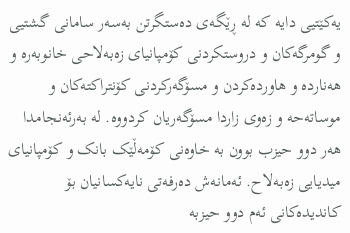یەکێتیی دایە کە لە ڕێگەی دەستگرتن بەسەر سامانی گشتیی و گومرگەکان و دروستکردنی کۆمپانیای زەبەلاحی خانوبەرە و هەناردە و هاوردەکردن و مسۆگەرکردنی کۆنتراکتەکان و موساتەحە و زەوی زاردا مسۆگەریان کردووە. لە بەرئەنجامدا هەر دوو حیزب بوون بە خاوەنی کۆمەڵێک بانک و کۆمپانیای میدیایی زەبەلاح. ئەمانەش دەرفەتی نایەکسانیان بۆ کاندیدەکانی ئەم دوو حیزبە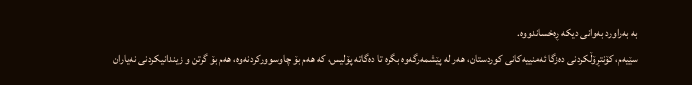بە بەراورد بەوانی دیکە ڕەخساندووە.
سێیەم، کۆنتڕۆڵکردنی دەزگا ئەمنییەکانی کوردستان، هەر لە پێشمەرگەوە بگرە تا دەگاتە پۆلیس، کە هەم بۆ چاوسوورکردنەوە، هەم بۆ گرتن و زیندانیکردنی نەیاران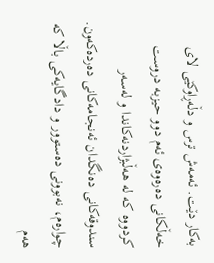بەکار دێت. ئەمەش ترس و دڵەڕاوکێی لای خەڵکانی دەرەوەی ئەم دوو حیزبە دروست کردووە کە لە هەڵبژاردنەکاندا و لەسەر سندوقەکانی دەنگدان ئەنجامەکانی دەردەکەون.
چوارەم، نەبوونی دەستوور و دادگایەکی باڵا کە هەم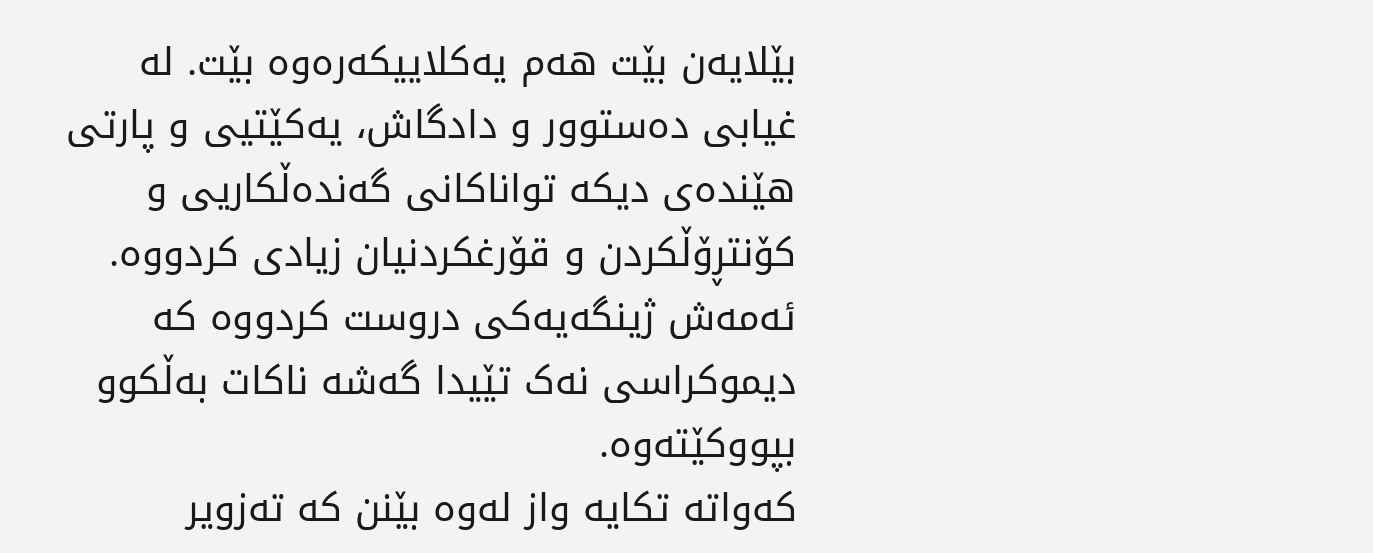بێلایەن بێت هەم یەکلاییکەرەوە بێت. لە غیابی دەستوور و دادگاش، یەکێتیی و پارتی هێندەی دیکە تواناکانی گەندەڵکاریی و کۆنتڕۆڵکردن و قۆرغکردنیان زیادی کردووە. ئەمەش ژینگەیەکی دروست کردووە کە دیموکراسی نەک تێیدا گەشە ناکات بەڵکوو بپووکێتەوە.
کەواتە تکایە واز لەوە بێنن کە تەزویر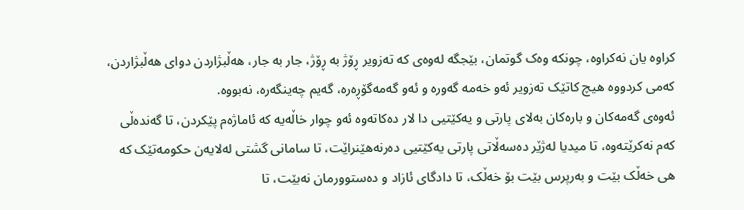کراوە یان نەکراوە، چونکە وەک گوتمان، بێجگە لەوەی کە تەزویر ڕۆژ بە ڕۆژ، جار بە جار، هەڵبژاردن دوای هەڵبژاردن، کەمی کردووە هیچ کاتێک تەزویر ئەو خەمە گەورە و ئەو گەمەگۆڕەرە، گەیم چەینگەرە، نەبووە.
ئەوەی گەمەکان و بارەکان بەلای پارتی و یەکێتیی دا لار دەکاتەوە ئەو چوار خاڵەیە کە ئاماژەم پێکردن، تا گەندەڵی کەم نەکرێتەوە، تا میدیا لەژێر دەسەڵاتی پارتی یەکێتیی دەرنەهێنراێت، تا سامانی گشتی لەلایەن حکومەتێک کە هی خەڵک بێت و بەرپرس بێت بۆ خەڵک، تا دادگای ئازاد و دەستوورمان نەبێت، تا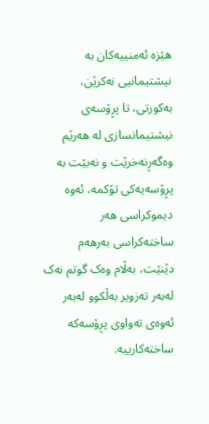هێزە ئەمنییەکان بە نیشتیمانیی نەکرێن، بەکورتی، تا پڕۆسەی نیشتیمانسازی لە هەرێم وەگەڕنەخرێت و نەبێت بە پڕۆسەیەکی تۆکمە، ئەوە دیموکراسی هەر ساختەکراسی بەرهەم دێنێت، بەڵام وەک گوتم نەک لەبەر تەزویر بەڵکوو لەبەر ئەوەی تەواوی پڕۆسەکە ساختەکارییە.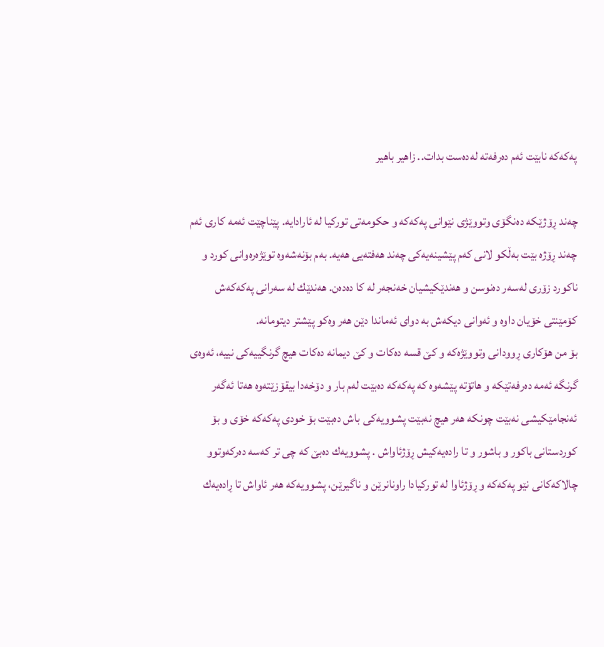پەکەکە نابێت ئەم دەرفەتە لەدەست بدات.. زاهیر باهیر

چەند ڕۆژێکە دەنگۆی وتووێژی نێوانی پەکەکە و حکومەتی تورکیا لە ئارادایە. پێناچێت ئەمە کاری ئەم چەند ڕۆژە بێت بەڵکو لانی کەم پێشینەیەکی چەند هەفتەیی هەیە. بەم بۆنەشەوە توێژەرەوانی کورد و ناکورد زۆری لەسەر دەنوسن و هەندێکیشیان خەنجەر لە کا دەدەن. هەندێك لە سەرانی پەکەکەش کۆمێنتی خۆیان داوە و ئەوانی دیکەش بە دوای ئەماندا دێن هەر وەکو پێشتر دیتومانە.
بۆ من هۆکاری ڕوودانی وتووێژەکە و کێ قسە دەکات و کێ دیمانە دەکات هیچ گرنگییەکی نییە، ئەوەی گرنگە ئەمە دەرفەتێکە و هاتۆتە پێشەوە کە پەکەکە دەبێت لەم بار و دۆخەدا بیقۆزێتەوە هەتا ئەگەر ئەنجامێکیشی نەبێت چونکە هەر هیچ نەبێت پشوویەکی باش دەبێت بۆ خودی پەکەکە خۆی و بۆ کوردستانی باکور و باشور و تا رادەیەکیش ڕۆژئاواش . پشوویەك دەبێ کە چی تر کەسە دەرکەوتوو چالاکەکانی نێو پەکەکە و ڕۆژئاوا لە تورکیادا راونانرێن و ناگیرێن، پشوویەکە هەر ئاواش تا ڕادەیەك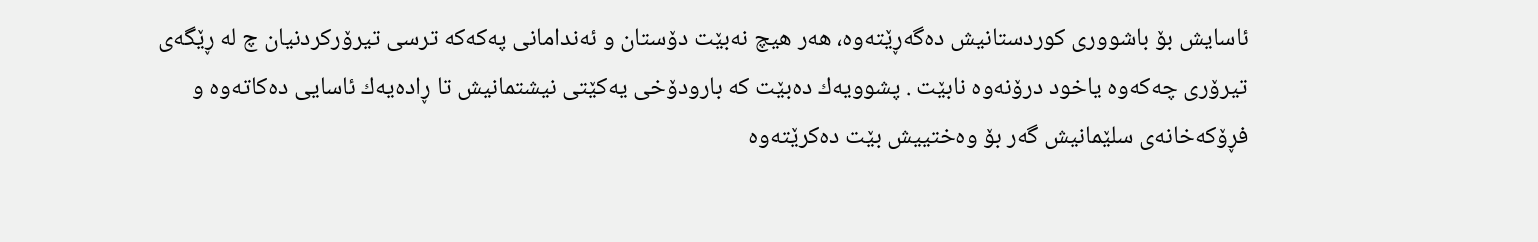ئاسایش بۆ باشووری کوردستانیش دەگەڕێتەوە، هەر هیچ نەبێت دۆستان و ئەندامانی پەکەکە ترسی تیرۆرکردنیان چ لە ڕێگەی تیرۆری چەکەوە یاخود درۆنەوە نابێت . پشوویەك دەبێت کە بارودۆخی یەکێتی نیشتمانیش تا ڕادەیەك ئاسایی دەکاتەوە و فڕۆکەخانەی سلێمانیش گەر بۆ وەختییش بێت دەکرێتەوە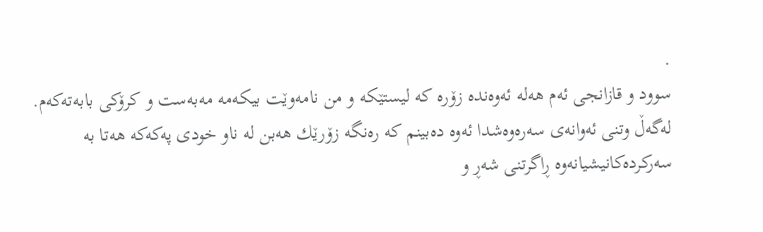.
سوود و قازانجی ئەم هەلە ئەوەندە زۆرە کە لیستێکە و من نامەوێت بیکەمە مەبەست و کرۆکی بابەتەکەم. لەگەڵ وتنی ئەوانەی سەرەوەشدا ئەوە دەبینم کە رەنگە زۆرێك هەبن لە ناو خودی پەکەکە هەتا بە سەرکردەکانیشیانەوە ڕاگرتنی شەڕ و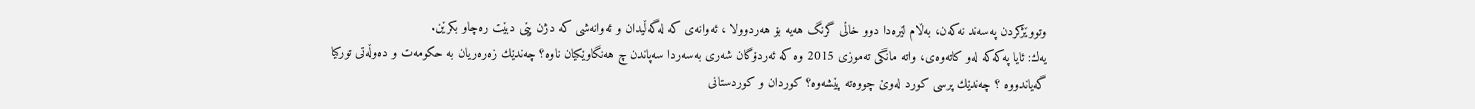وتووێژکردن پەسەند نەکەن، بەڵام لێرەدا دوو خاڵی گرنگ هەیە بۆ هەردوولا ، ئەوانەی کە لەگەڵیدان و ئەوانەشی کە دژن پێی دبێت رەچاو بکرێن.
یەك: ئایا پەکەکە لەو کاتەوەی، واتە مانگی تەموزی 2015 وە کە ئەردۆگان شەری بەسەردا سەپاندن چ هەنگاوێکیان ناوە؟ چەندێك زەرەریان بە حکومەت و دەوڵەتی تورکیا گەیاندووە ؟ چەندێك پرسی کورد لەوێ چووەتە پێشەوە؟ کوردان و کوردستانی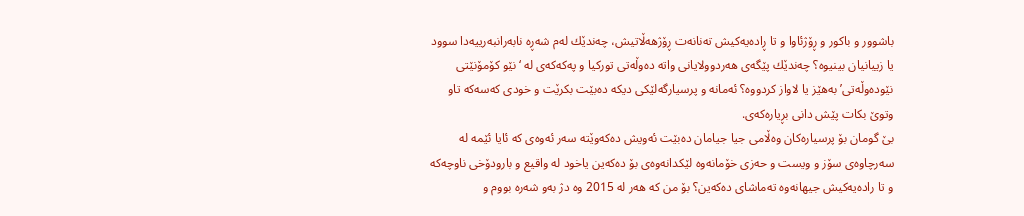باشوور و باکور و ڕۆژئاوا و تا ڕادەیەکیش تەنانەت ڕۆژهەڵاتیش، چەندێك لەم شەڕە نابەرانبەرییەدا سوود یا زییانیان بینیوە؟ چەندێك پێگەی هەردوولایانی واتە دەوڵەتی تورکیا و پەکەکەی لە ‘نێو کۆمۆنێتی نێودەوڵەتی’ بەهێز یا لاواز کردووە؟ ئەمانە و پرسیارگەلێکی دیکە دەبێت بکرێت و خودی کەسەکە تاو وتوێ بکات پێش دانی بڕیارەکەی.
بێ گومان بۆ پرسیارەکان وەڵامی جیا جیامان دەبێت ئەویش دەکەوێتە سەر ئەوەی کە ئایا ئێمە لە سەرچاوەی سۆز و ویست و حەزی خۆمانەوە لێکدانەوەی بۆ دەکەین یاخود لە واقیع و بارودۆخی ناوچەکە و تا رادەیەکیش جیهانەوە تەماشای دەکەین؟ بۆ من کە هەر لە 2015 وە دژ بەو شەرە بووم و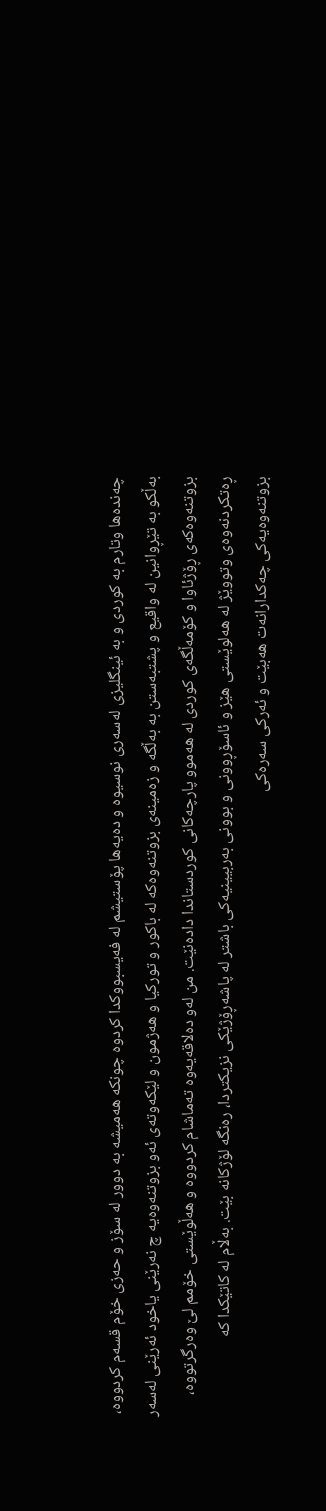چەندەها وتارم بە کوردی و بە ئینگلیزی لەسەری نوسیوە و دەیەها پۆستیشم لە فەیسبووکدا کردوە چونکە هەمیشە بە دوور لە سۆز و حەزی خۆم قسەم کردووە، بەڵکو بە تێڕوانین لە واقیع و پشتبەستن بە بەڵگە و زەمینەی بزوتنەوەکە لە باکور و تورکیا و هەژمون و لێکەوتەی ئەو بزوتنەوەیە چ نەرێنی یاخود ئەرێنی لەسەر بزوتنەوەکەی ڕۆژئاوا و کۆمەڵگەی کوردی لە هەموو پارچەکانی کوردستاندا دادەنێت. من لەو دەلاقەیەوە تەماشام کردووە و هەڵوێستی خۆمم لێ وەرگرتووە،
ڕەتکردنەوەی وتووێژ لە هەلوێستی هێز و ئاسۆڕوونی و بوونی بەربیینیەکی باشتر لە پاشەڕۆژێکی نزیکتردا، رەنگە لۆژکانە بێت. بەڵام لە کاتێکدا کە بزوتنەوەیەکی چەکدارانەت هەبێت و ئەرکی سەرەکی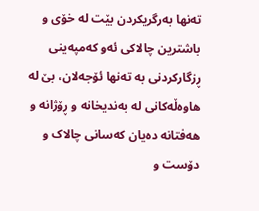تەنها بەرگریکردن بێت لە خۆی و باشترین چالاکی ئەو کەمپەینی ڕزگارکردنی بە تەنها ئۆجەلان، بێ لە هاوەڵەکانی لە بەندیخانە و ڕۆژانە و هەفتانە دەیان کەسانی چالاک و دۆست و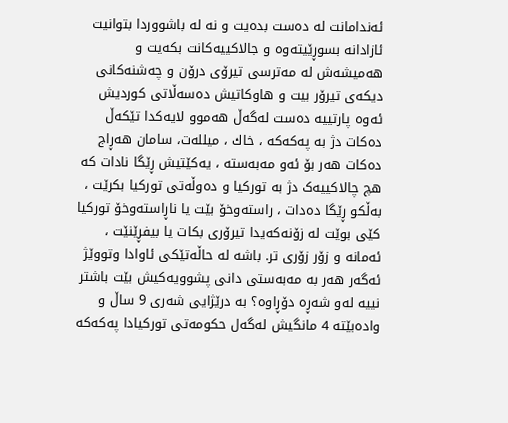ئەندامانت لە دەست بدەیت و نە لە باشووردا بتوانیت ئازادانە بسوڕێیتەوە و جالاکییەکانت بکەیت و هەمیشەش لە مەترسی تیرۆی درۆن و چەشنەکانی دیکەی تیرۆر بیت و هاوکاتیش دەسەڵاتی کوردیش ئەوە پارتییە دەست لەگەڵ هەموو لایەکدا تێکەڵ دەکات دژ بە پەکەکە ، خاك ، میللەت، سامان هەڕاج دەکات هەر بۆ ئەو مەبەستە ، یەکێتیش ڕێگا نادات کە هچ چالاکییەک دژ بە تورکیا و دەوڵەتی تورکیا بکرێت ، بەڵکو ڕێگا دەدات ، راستەوخۆ بێت یا ناڕاستەوخۆ تورکیا کێی بوێت لە زۆنەکەیدا تیرۆری بکات یا بیفڕێنێت ، ئەمانە و زۆر زۆری تر. باشە لە حاڵەتێکی ئاوادا وتووێژ ئەگەر هەر بە مەبەستی دانی پشوویەكیش بێت باشتر نییە لەو شەڕە دۆڕاوە؟ بە درێژایی شەری 9 ساڵ و وادەبێتە 4 مانگیش لەگەل حکومەتی تورکیادا پەکەکە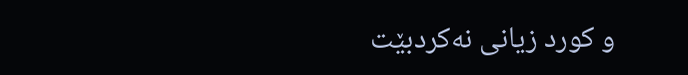و کورد زیانی نەکردبێت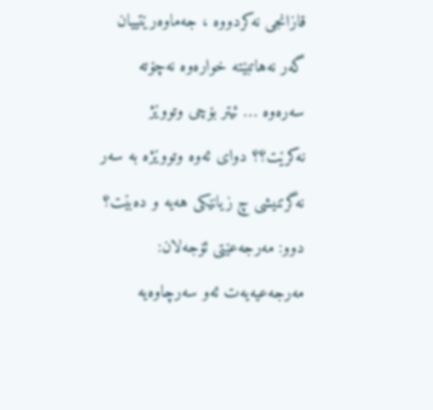قازانجی نەکردووە ، جەماوەرێتییان گەر نەهاتبێتە خوارەوە نەچۆتە سەرەوە … ئیتر بۆچی وتووێژ نەکرێت؟؟ دوای ئەوە وتووێژە بە سەر نەگرتنیشی چ زیانێکی هەیە و دەبێت؟
دوو: مەرجەعێتی ئۆجەلان: مەرجەعیەیەت ئەو سەرچاوەیە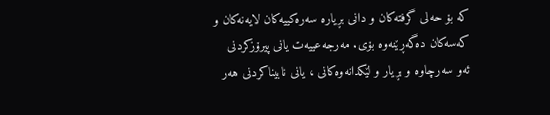کە بۆ حەلی گرفتەکان و دانی بڕیارە سەرەکییەکان لایەنەکان و کەسەکان دەگەڕێنەوە بۆی. مەرجەعییەت یانی پیرۆزکردنی ئەو سەرچاوە و بڕیار و لێکدانەوەکانی ، یانی نابیناکردنی هەر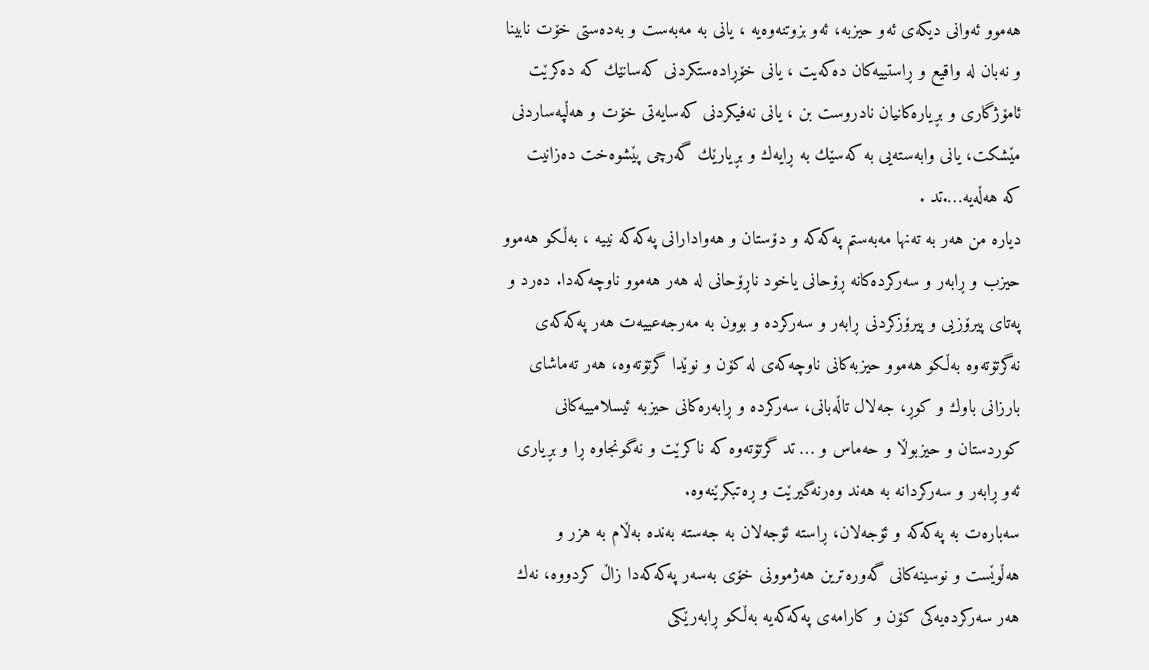هەموو ئەوانی دیکەی ئەو حیزبە، ئەو بزوتنەوەیە ، یانی بە مەبەست و بەدەستی خۆت نابینا و نەبان لە واقیع و ڕاستییەکان دەکەیت ، یانی خۆڕادەستکردنی کەسانێك کە دەکرێت ئامۆژگاری و بڕیارەکانیان نادروست بن ، یانی نەفیکردنی کەسایەتی خۆت و هەڵپەساردنی مێشکت، یانی وابەستەیی بە کەسێك بە ڕایەك و بڕیارێك گەرچی پێشوەخت دەزانیت کە هەڵەیە….تد .
دیارە من هەر بە تەنها مەبەستم پەکەکە و دۆستان و هەوادارانی پەکەکە نییە ، بەڵکو هەموو حیزب و ڕابەر و سەرکردەکانە ڕۆحانی یاخود ناڕۆحانی لە هەر هەموو ناوچەکەدا. دەرد و پەتای پیرۆزیی و پیرۆزکردنی ڕابەر و سەرکردە و بوون بە مەرجەعییەت هەر پەکەکەی نەگرتۆتەوە بەڵکو هەموو حیزبەکانی ناوچەکەی لە کۆن و نوێدا گرتۆتەوە، هەر تەماشای بارزانی باوك و کوڕ، جەلال تاڵەبانی، سەرکردە و ڕابەرەکانی حیزبە ئیسلامییەکانی کوردستان و حیزبوڵا و حەماس و … تد گرتۆتەوە کە ناکرێت و نەگونجاوە ڕا و بڕیاری ئەو ڕابەر و سەرکردانە بە هەند وەرنەگیرێت و ڕەتبکرێنەوە.
سەبارەت بە پەکەکە و ئۆجەلان، ڕاستە ئۆجەلان بە جەستە بەندە بەڵام بە هزر و هەڵوێست و نوسینەکانی گەورەترین هەژموونی خۆی بەسەر پەکەکەدا زاڵ کردووە، نەك هەر سەرکردەیەکی کۆن و کارامەی پەکەکەیە بەڵکو ڕابەرێکی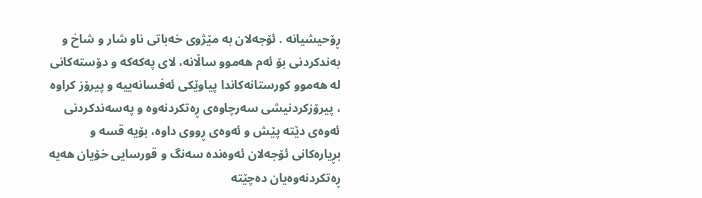ڕۆحیشیانە . ئۆجەلان بە مێژوی خەباتی ناو شار و شاخ و بەندکردنی بۆ ئەم هەموو ساڵانە، لای پەکەکە و دۆستەکانی لە هەموو کورستانەکاندا پیاوێکی ئەفسانەییە و پیرۆز کراوە ، پیرۆزکردنیشی سەرچاوەی ڕەتکردنەوە و پەسەندکردنی ئەوەی دێتە پێش و ئەوەی ڕووی داوە، بۆیە قسە و بڕیارەکانی ئۆجەلان ئەوەندە سەنگ و قورسایی خۆیان هەیە ڕەتکردنەوەیان دەچێتە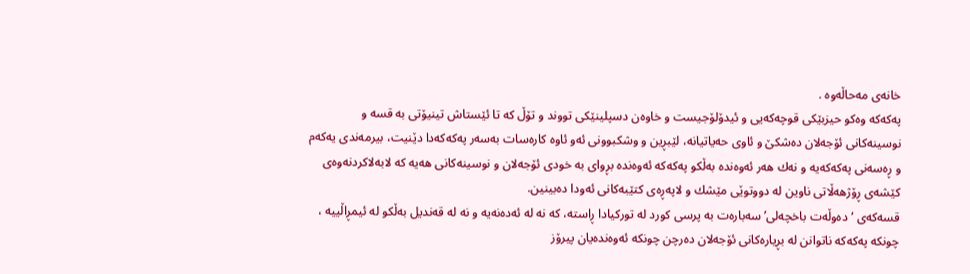خانەی مەحاڵەوە .
پەکەکە وەکو حیزبێکی قوچەکەیی و ئیدۆلۆجیست و خاوەن دسپلینێکی تووند و تۆڵ کە تا ئێستاش تینیۆتی بە قسە و نوسینەکانی ئۆجەلان دەشکێ و ئاوی حەیاتیانە، لێبڕین و وشکبوونی ئەو ئاوە کارەسات بەسەر پەکەکەدا دێنیت، بیرمەندی یەکەم و ڕەسەنی پەکەکەیە و نەك هەر ئەوەندە بەڵکو پەکەکە ئەوەندە بڕوای بە خودی ئۆجەلان و نوسینەکانی هەیە کە لابەلاکردنەوەی کێشەی ڕۆژهەڵاتی ناوین لە دووتوێی مێشك و لاپەڕەی کتێبەکانی ئەودا دەبینین.
قسەکەی ‘دەوڵەت باخچەلی’ سەبارەت بە پرسی کورد لە تورکیادا ڕاستە، کە نە لە ئەدەنەیە و نە لە قەندیل بەڵکو لە ئیمڕاڵییە ، چونکە پەکەکە ناتوانن لە بڕیارەکانی ئۆجەلان دەرچن چونکە ئەوەندەیان پیرۆز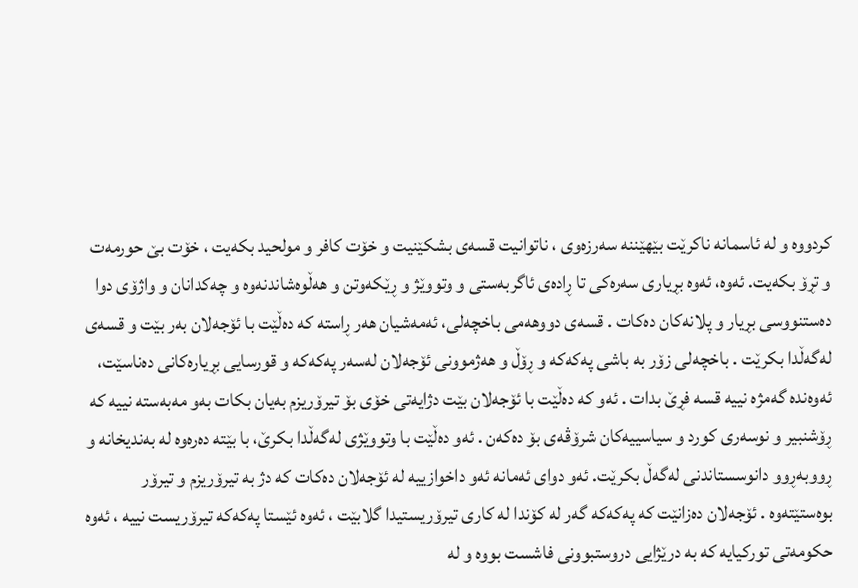کردووە و لە ئاسمانە ناکرێت بێهێننە سەرزەوی ، ناتوانیت قسەی بشکێنیت و خۆت کافر و مولحید بکەیت ، خۆت بێ حورمەت و تڕۆ بکەیت. ئەوە، ئەوە بڕیاری سەرەکی تا ڕادەی ئاگربەستی و وتووێژ و ڕێکەوتن و هەڵوەشاندنەوە و چەکدانان و واژۆی دوا دەستنووسی بڕیار و پلانەکان دەکات . قسەی دووهەمی باخچەلی، ئەمەشیان هەر ڕاستە کە دەڵێت با ئۆجەلان بەر بێت و قسەی لەگەڵدا بکرێت . باخچەلی زۆر بە باشی پەکەکە و ڕۆڵ و هەژموونی ئۆجەلان لەسەر پەکەکە و قورسایی بڕیارەکانی دەناسێت، ئەوەندە گەمژە نییە قسە فڕێ بدات . ئەو کە دەڵێت با ئۆجەلان بێت دژایەتی خۆی بۆ تیرۆریزم بەیان بکات بەو مەبەستە نییە کە ڕۆشنبیر و نوسەری کورد و سیاسییەکان شرۆڤەی بۆ دەکەن . ئەو دەڵێت با وتووێژی لەگەڵدا بکرێ، با بێتە دەرەوە لە بەندیخانە و ڕووبەڕوو دانوسستاندنی لەگەڵ بکرێت. ئەو دوای ئەمانە ئەو داخوازییە لە ئۆجەلان دەکات کە دژ بە تیرۆریزم و تیرۆر بوەستێتەوە . ئۆجەلان دەزانێت کە پەکەکە گەر لە کۆندا لە کاری تیرۆریستیدا گلابێت ، ئەوە ئێستا پەکەکە تیرۆریست نییە ، ئەوە حکومەتی تورکیایە کە بە درێژایی دروستبوونی فاشست بووە و لە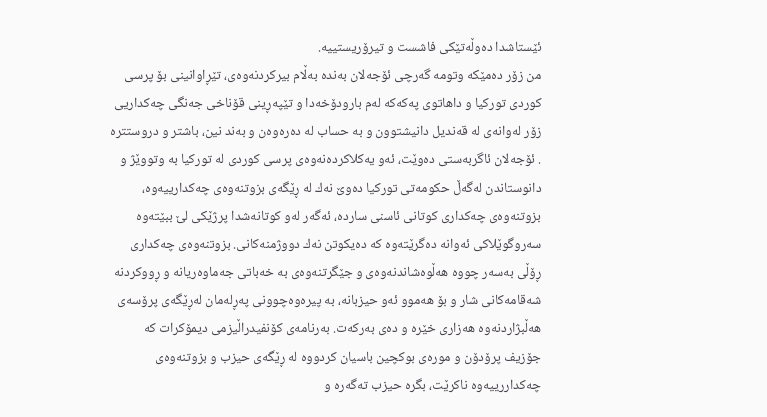ئێستاشدا دەوڵەتێکی فاشست و تیرۆریستییە.
من زۆر دەمێکە وتومە گەرچی ئۆجەلان بەندە بەڵام بیرکردنەوەی، تێڕاوانینی بۆ پرسی کوردی تورکیا و داهاتوی پەکەکە لەم بارودۆخەدا و تێپەڕینی قۆناخی جەنگی چەکداریی زۆر لەوانەی لە قەندیل دانیشتوون و بە حساب لە دەرەوەن و بەند نین، باشتر و دروستترە . ئۆجەلان ئاگربەستی دەوێت، ئەو یەکلاکردەنەوەی پرسی کوردی لە تورکیا بە وتووێژ و دانوستاندن لەگەڵ حکومەتی تورکیا دەوێ نەك لە ڕێگەی بزوتنەوەی چەکدارییەوە، بزوتنەوەی چەکداری کوتانی ئاسنی ساردە، ئەگەر لەو کوتانەشدا پرژێکی لێ ببێتەوە سەروگوێلاکی ئەوانە دەگرێتەوە کە دەیکوتن نەك دووژمنەکانی. بزوتنەوەی چەکداری ڕۆڵی بەسەر چووە هەڵوەشاندنەوەی و جێگرتنەوەی بە خەباتی جەماوەریانە و ڕووکردنە شەقامەکانی شار و بۆ هەموو ئەو حیزبانە، بە پیرەوەچوونی پەڕلەمان لەڕێگەی پرۆسەی هەڵبژاردنەوە هەزاری خێرە و دەی بەرکەت. بەرنامەی کۆنفیدراڵیزمی دیمۆکرات کە جۆزیف پرۆدۆن و مورەی بوکچین باسیان کردووە لە ڕێگەی حیزب و بزوتنەوەی چەکداررییەوە ناکرێت، بگرە حیزب تەگەرە و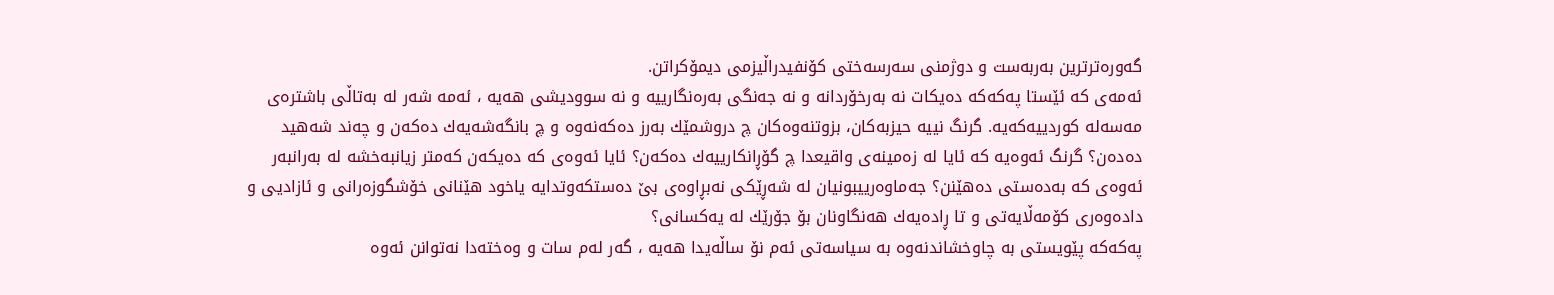گەورەترترین بەربەست و دوژمنی سەرسەختی کۆنفیدراڵیزمی دیمۆکراتن.
ئەمەی کە ئێستا پەکەکە دەیکات نە بەرخۆردانە و نە جەنگی بەرەنگارییە و نە سوودیشی هەیە ، ئەمە شەر لە بەتاڵی باشترەی مەسەلە کوردییەکەیە. گرنگ نییە حیزبەکان، بزوتنەوەکان چ دروشمێك بەرز دەکەنەوە و چ بانگەشەیەك دەکەن و چەند شەهید دەدەن؟ گرنگ ئەوەیە کە ئایا لە زەمینەی واقیعدا چ گۆڕانکارییەك دەکەن؟ ئایا ئەوەی کە دەیکەن کەمتر زیانبەخشە لە بەرانبەر ئەوەی کە بەدەستی دەهێنن؟ جەماوەرییبونیان لە شەڕێکی نەبڕاوەی بێ دەستکەوتدایە یاخود هێنانی خۆشگوزەرانی و ئازادیی و دادەوەری کۆمەڵایەتی و تا ڕادەیەك هەنگاونان بۆ جۆرێك لە یەکسانی؟
پەکەکە پێویستی بە چاوخشاندنەوە بە سیاسەتی ئەم نۆ ساڵەیدا هەیە ، گەر لەم سات و وەختەدا نەتوانن ئەوە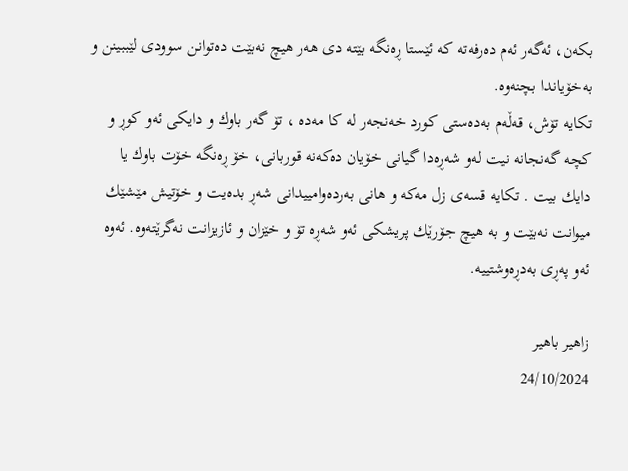بکەن، ئەگەر ئەم دەرفەتە کە ئێستا ڕەنگە بێتە دی هەر هیچ نەبێت دەتوانن سوودی لێببینن و بەخۆیاندا بچنەوە.
تکایە تۆش، قەڵەم بەدەستی کورد خەنجەر لە کا مەدە ، تۆ گەر باوك و دایکی ئەو کوڕ و کچە گەنجانە نیت لەو شەڕەدا گیانی خۆیان دەکەنە قوربانی، خۆ ڕەنگە خۆت باوك یا دایك بیت . تکایە قسەی زل مەکە و هانی بەردەوامییدانی شەڕ بدەیت و خۆتیش مێشێك میوانت نەبێت و بە هیچ جۆرێك پریشکی ئەو شەڕە تۆ و خێزان و ئازیزانت نەگرێتەوە. ئەوە ئەو پەڕی بەدڕەوشتییە.

زاهیر باهیر
24/10/2024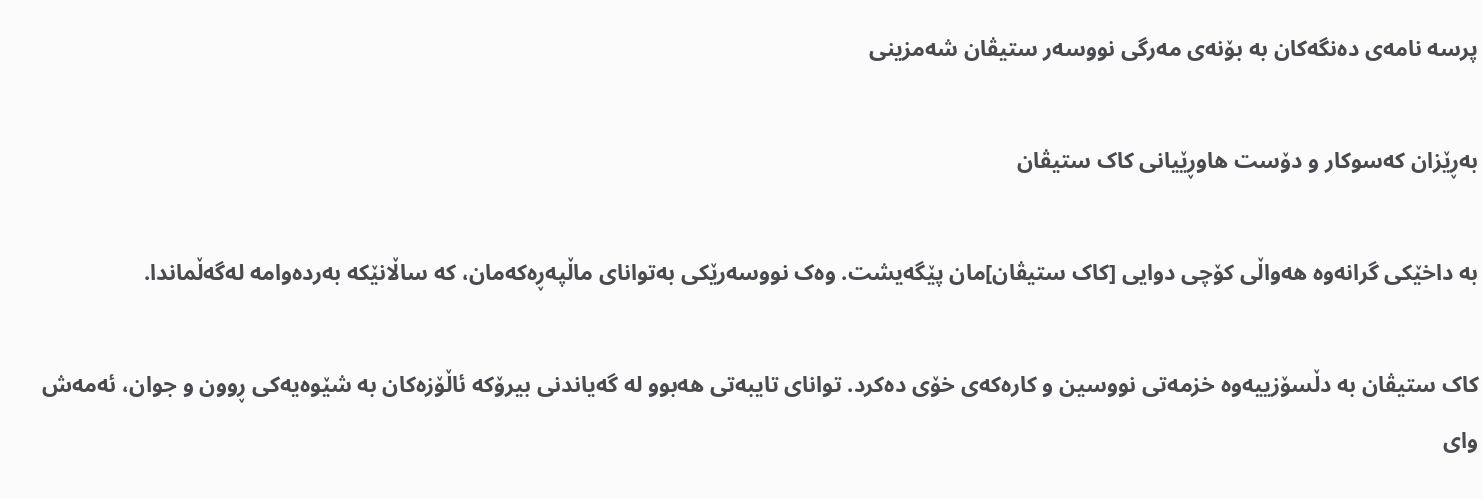پرسە نامەی دەنگەکان بە بۆنەی مەرگی نووسەر ستیڤان شەمزینی

بەڕێزان کەسوکار و دۆست هاوڕێیانی کاک ستیڤان

بە داخێکی گرانەوە هەواڵی کۆچی دوایی [کاک ستیڤان]مان پێگەیشت. وەک نووسەرێکی بەتوانای ماڵپەڕەکەمان، کە ساڵانێکە بەردەوامە لەگەڵماندا.

کاک ستیڤان بە دڵسۆزییەوە خزمەتی نووسین و کارەکەی خۆی دەکرد. توانای تایبەتی هەبوو لە گەیاندنی بیرۆکە ئاڵۆزەکان بە شێوەیەکی ڕوون و جوان، ئەمەش وای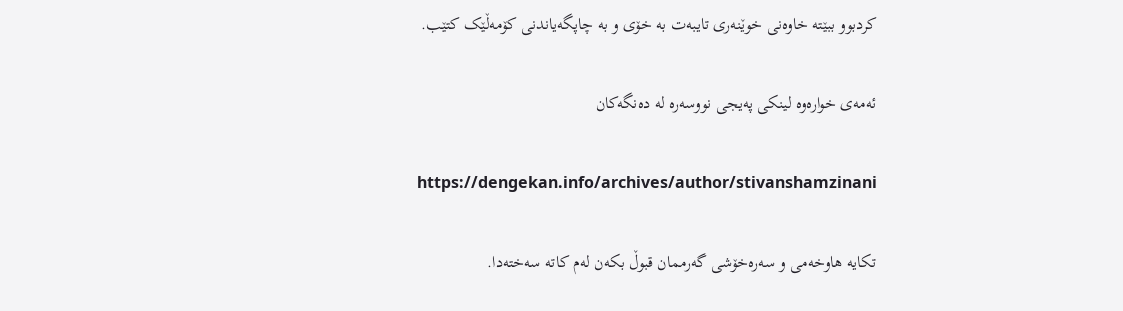کردبوو ببێتە خاوەنی خوێنەری تایبەت بە خۆی و بە چاپگەیاندنی کۆمەڵێک کتێب.

ئەمەی خوارەوە لینکی پەیجی نووسەرە لە دەنگەکان

https://dengekan.info/archives/author/stivanshamzinani

تکایە هاوخەمی و سەرەخۆشی گەرممان قبوڵ بکەن لەم کاتە سەختەدا.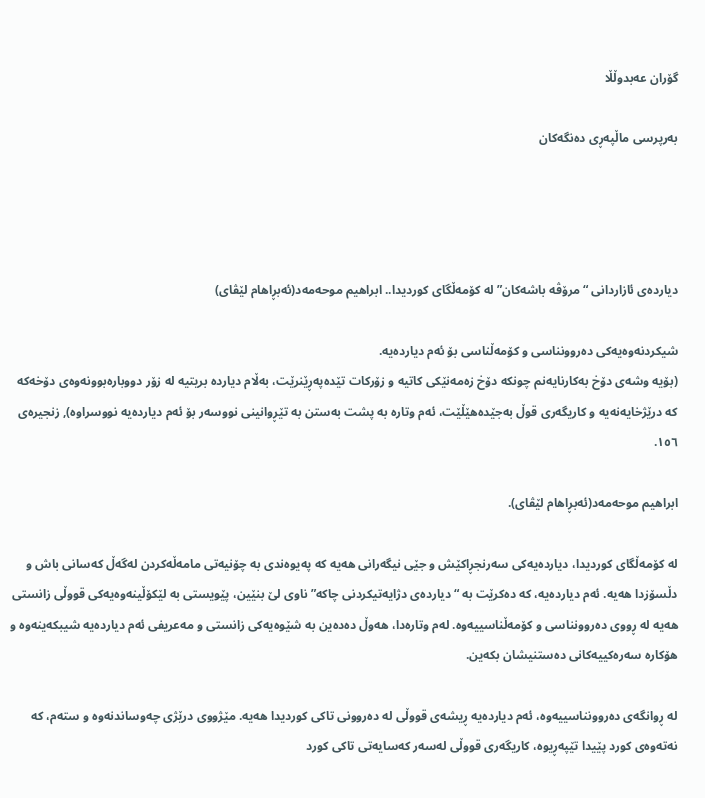گۆران عەبدوڵڵا

بەرپرسی ماڵپەڕی دەنگەکان




دیاردەی ئازاردانی “مرۆڤە باشەکان” لە کۆمەڵگای کوردیدا.. ابراهیم موحەمەد(ئەبڕاهام لێڤای)

شیکردنەوەیەکی دەروونناسی و کۆمەڵناسی بۆ ئەم دیاردەیە.
(بۆیە وشەی دۆخ بەکارنایەنم چونکە دۆخ زەمەنێکی کاتیە و زۆرکات تێدەپەڕێنرێت، بەڵام دیاردە بریتیە لە زۆر دووبارەبوونەوەی دۆخەکە کە درێژخایەنەیە و کاریگەری قوڵ بەجێدەهێڵێت، ئەم وتارە بە پشت بەستن بە تێڕوانینی نووسەر بۆ ئەم دیاردەیە نووسراوە), زنجیرەی ١٥٦.

ابراهیم موحەمەد(ئەبڕاهام لێڤای).

لە کۆمەڵگای کوردیدا، دیاردەیەکی سەرنجڕاکێش و جێی نیگەرانی هەیە کە پەیوەندی بە چۆنیەتی مامەڵەکردن لەگەڵ کەسانی باش و دڵسۆزدا هەیە. ئەم دیاردەیە، کە دەکرێت بە “دیاردەی دژایەتیکردنی چاکە” ناوی لێ بنێین، پێویستی بە لێکۆڵینەوەیەکی قووڵی زانستی هەیە لە ڕووی دەروونناسی و کۆمەڵناسییەوە. لەم وتارەدا، هەوڵ دەدەین بە شێوەیەکی زانستی و مەعریفی ئەم دیاردەیە شیبکەینەوە و هۆکارە سەرەکییەکانی دەستنیشان بکەین.

لە ڕوانگەی دەروونناسییەوە، ئەم دیاردەیە ڕیشەی قووڵی لە دەروونی تاکی کوردیدا هەیە. مێژووی درێژی چەوساندنەوە و ستەم، کە نەتەوەی کورد پێیدا تێپەڕیوە، کاریگەری قووڵی لەسەر کەسایەتی تاکی کورد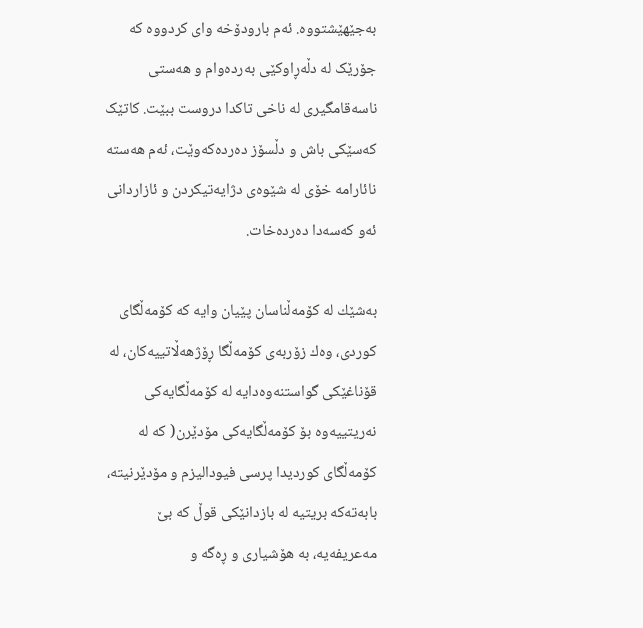بەجێهێشتووە. ئەم بارودۆخە وای کردووە کە جۆرێک لە دڵەڕاوکێی بەردەوام و هەستی ناسەقامگیری لە ناخی تاکدا دروست ببێت. کاتێک کەسێکی باش و دڵسۆز دەردەکەوێت، ئەم هەستە نائارامە خۆی لە شێوەی دژایەتیکردن و ئازاردانی ئەو کەسەدا دەردەخات.

بەشێك لە کۆمەڵناسان پێیان وایە کە کۆمەڵگای کوردی، وەك زۆربەی کۆمەڵگا ڕۆژهەڵاتییەکان، لە قۆناغێکی گواستنەوەدایە لە کۆمەڵگایەکی نەریتییەوە بۆ کۆمەڵگایەکی مۆدێرن( کە لە کۆمەڵگای کوردیدا پرسی فیودالیزم و مۆدێرنیتە، بابەتەکە بریتیە لە بازدانێکی قوڵ کە بێ مەعریفەیە، بە هۆشیاری و ڕەگە و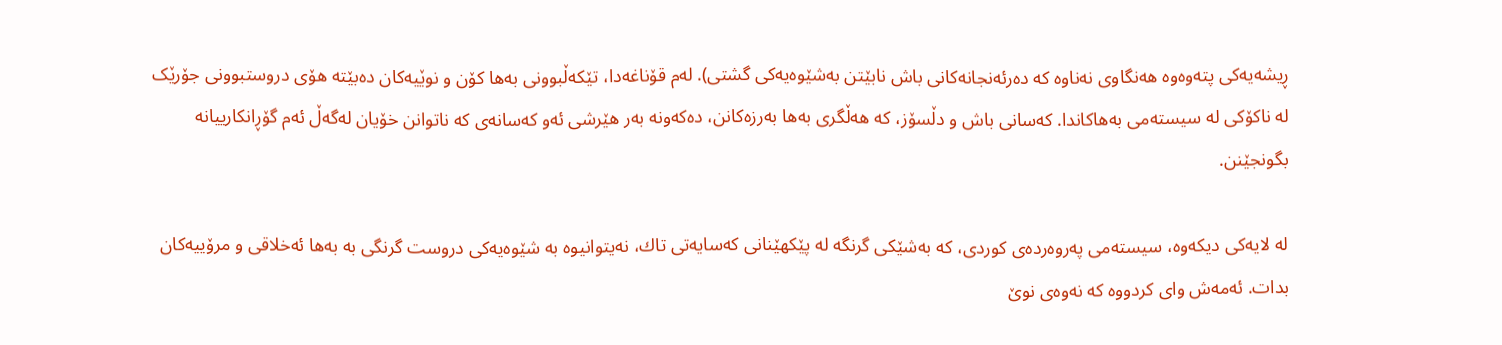ڕیشەیەکی پتەوەوە هەنگاوی نەناوە کە دەرئەنجانەکانی باش نابێتن بەشێوەیەکی گشتی). لەم قۆناغەدا، تێکەڵبوونی بەها کۆن و نوێیەکان دەبێتە هۆی دروستبوونی جۆرێک لە ناکۆکی لە سیستەمی بەهاکاندا. کەسانی باش و دڵسۆز، کە هەڵگری بەها بەرزەکانن، دەکەونە بەر هێرشی ئەو کەسانەی کە ناتوانن خۆیان لەگەڵ ئەم گۆڕانکارییانە بگونجێنن.

لە لایەکی دیکەوە، سیستەمی پەروەردەی کوردی، کە بەشێکی گرنگە لە پێکهێنانی کەسایەتی تاك، نەیتوانیوە بە شێوەیەکی دروست گرنگی بە بەها ئەخلاقی و مرۆییەکان بدات. ئەمەش وای کردووە کە نەوەی نوێ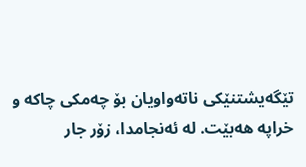تێگەیشتنێکی ناتەواویان بۆ چەمکی چاکە و خراپە هەبێت. لە ئەنجامدا، زۆر جار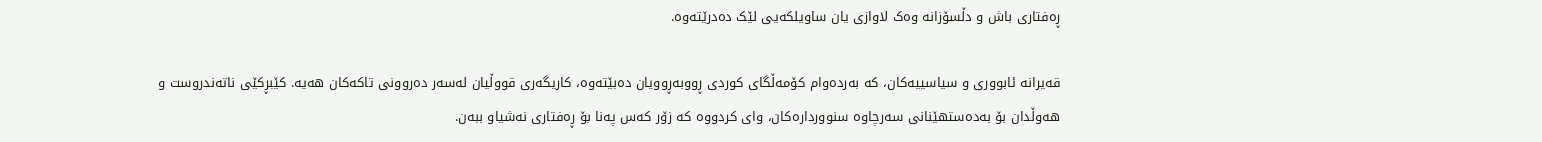ڕەفتاری باش و دڵسۆزانە وەک لاوازی یان ساویلکەیی لێک دەدرێتەوە.

قەیرانە ئابووری و سیاسییەکان، کە بەردەوام کۆمەڵگای کوردی ڕووبەڕوویان دەبێتەوە، کاریگەری قووڵیان لەسەر دەروونی تاکەکان هەیە. کێبڕکێی ناتەندروست و هەوڵدان بۆ بەدەستهێنانی سەرچاوە سنووردارەکان، وای کردووە کە زۆر کەس پەنا بۆ ڕەفتاری نەشیاو ببەن.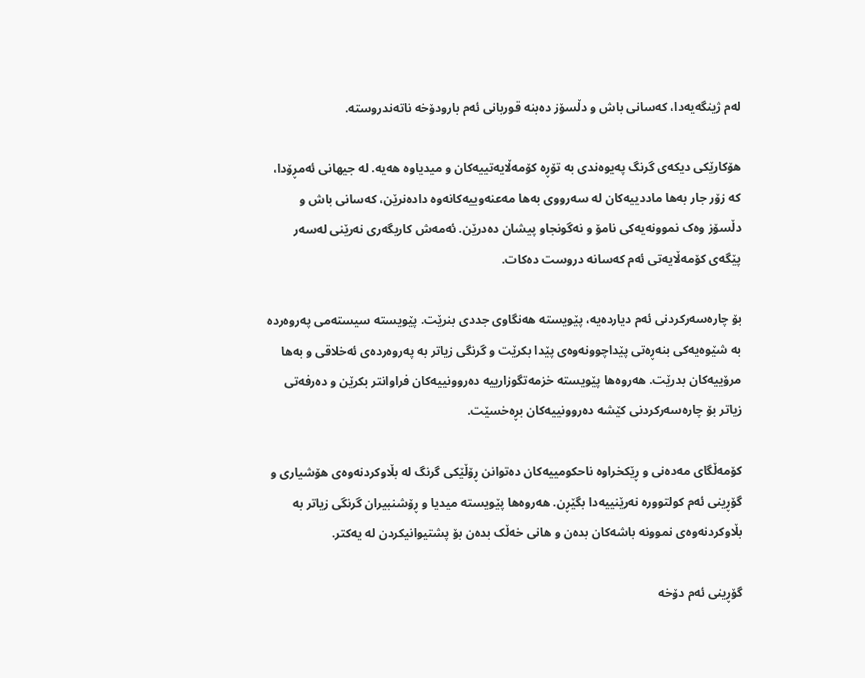لەم ژینگەیەدا، کەسانی باش و دڵسۆز دەبنە قوربانی ئەم بارودۆخە ناتەندروستە.

هۆکارێکی دیکەی گرنگ پەیوەندی بە تۆڕە کۆمەڵایەتییەکان و میدیاوە هەیە. لە جیهانی ئەمڕۆدا، کە زۆر جار بەها ماددییەکان لە سەرووی بەها مەعنەوییەکانەوە دادەنرێن، کەسانی باش و دڵسۆز وەک نموونەیەکی نامۆ و نەگونجاو پیشان دەدرێن. ئەمەش کاریگەری نەرێنی لەسەر پێگەی کۆمەڵایەتی ئەم کەسانە دروست دەکات.

بۆ چارەسەرکردنی ئەم دیاردەیە، پێویستە هەنگاوی جددی بنرێت. پێویستە سیستەمی پەروەردە بە شێوەیەکی بنەڕەتی پێداچوونەوەی پێدا بکرێت و گرنگی زیاتر بە پەروەردەی ئەخلاقی و بەها مرۆییەکان بدرێت. هەروەها پێویستە خزمەتگوزارییە دەروونییەکان فراوانتر بکرێن و دەرفەتی زیاتر بۆ چارەسەرکردنی کێشە دەروونییەکان بڕەخسێت.

کۆمەڵگای مەدەنی و ڕێکخراوە ناحکومییەکان دەتوانن ڕۆڵێکی گرنگ لە بڵاوکردنەوەی هۆشیاری و گۆڕینی ئەم کولتوورە نەرێنییەدا بگێڕن. هەروەها پێویستە میدیا و ڕۆشنبیران گرنگی زیاتر بە بڵاوکردنەوەی نموونە باشەکان بدەن و هانی خەڵک بدەن بۆ پشتیوانیکردن لە یەکتر.

گۆڕینی ئەم دۆخە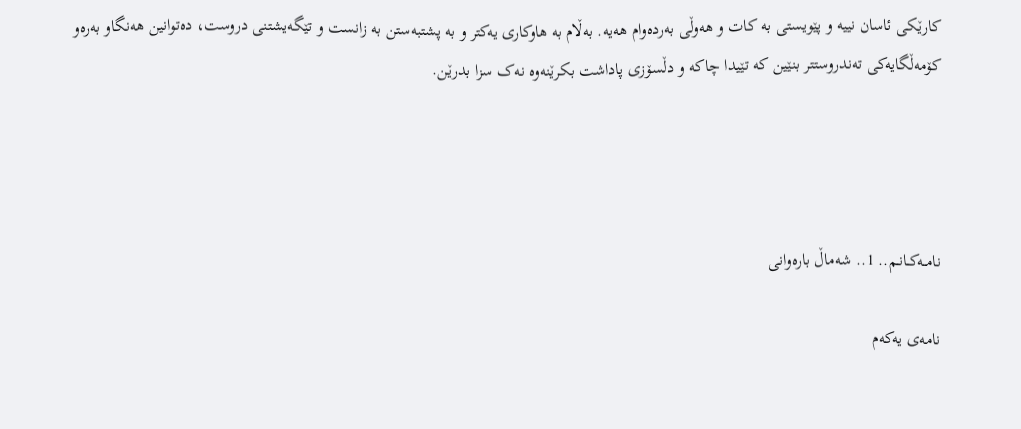کارێکی ئاسان نییە و پێویستی بە کات و هەوڵی بەردەوام هەیە. بەڵام بە هاوکاری یەکتر و بە پشتبەستن بە زانست و تێگەیشتنی دروست، دەتوانین هەنگاو بەرەو کۆمەڵگایەکی تەندروستتر بنێین کە تێیدا چاکە و دڵسۆزی پاداشت بکرێنەوە نەک سزا بدرێن.




نامــەکــانـم.. 1.. شەماڵ بارەوانی

نامەی یەکەم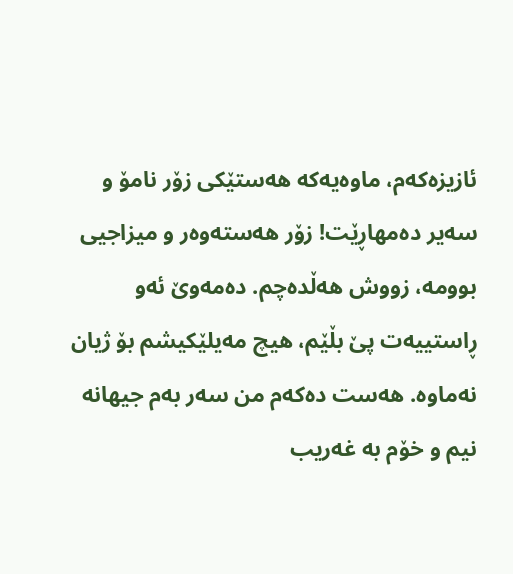ئازیزەکەم، ماوەیەکە هەستێکی زۆر نامۆ و سەیر دەمهاڕێت! زۆر هەستەوەر و میزاجیی بوومه، زووش هەڵدەچم. دەمەوێ ئەو ڕاستییەت پێ بڵێم، هیچ مەیلێکیشم بۆ ژیان نەماوە. هەست دەکەم من سەر بەم جیهانە نیم و خۆم بە غەریب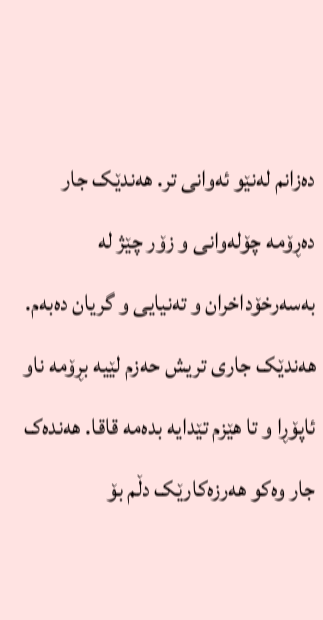دەزانم لەنێو ئەوانی تر. هەندێک جار دەڕۆمە چۆلەوانی و زۆر چێژ لە بەسەرخۆداخران و تەنیایی و گریان دەبەم. هەندێک جاری تریش حەزم لێیە بڕۆمە ناو ئاپۆڕا و تا هێزم تێدایە بدەمە قاقا. هەندەک جار وەکو هەرزەکارێک دڵم بۆ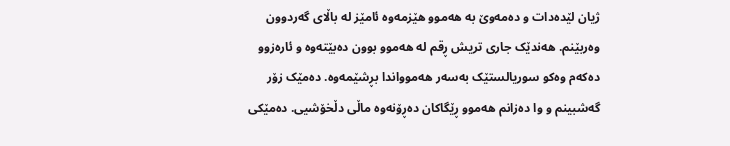ژیان لێدەدات و دەمەوێ بە هەموو هێزمەوە ئامێز لە باڵای گەردوون وەربێنم. هەندێک جاری تریش ڕقم لە هەموو بوون دەبێتەوە و ئارەزوو دەکەم وەکو سوریالستێک بەسەر هەموواندا بڕشێمەوە. دەمێک زۆر گەشبینم و وا دەزانم هەموو ڕێگاکان دەڕۆنەوە ماڵی دڵخۆشیی. دەمێکی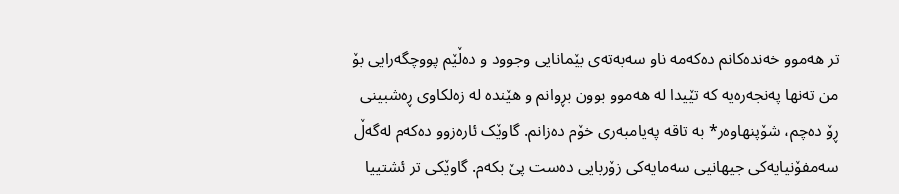تر هەموو خەندەکانم دەکەمە ناو سەبەتەی بێمانایی وجوود و دەڵێم پووچگەرایی بۆ من تەنها پەنجەرەیە کە تێیدا لە هەموو بوون بڕوانم و هێندە لە زەلکاوی ڕەشبینی ڕۆ دەچم، شۆپنهاوەر* بە تاقە پەیامبەری خۆم دەزانم. گاوێک ئارەزوو دەکەم لەگەڵ سەمفۆنیایەکی جیهانیی سەمایەکی زۆربایی دەست پێ بکەم. گاوێکی تر ئشتییا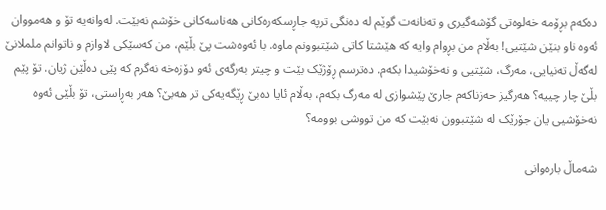دەکەم بڕۆمە خەلوەتی گۆشەگیری و تەنانەت گوێم لە دەنگی ترپە جاڕسکەرەکانی هەناسەکانی خۆشم نەبێت. لەوانەیە تۆ و هەمووان ئەوە ناو بنێن شێتیی! بەڵام من بڕوام وایە کە هێشتا کاتی شێتبوونم ماوە. با ئەوەشت پێ بڵێم، من کەسێکی لاوازم و ناتوانم ململانێ لەگەڵ تەنیایی، مەرگ، شێتیی و نەخۆشیدا بکەم. دەترسم ڕۆژێک بێت و چیتر بەرگەی ئەو دۆزەخە نەگرم کە پێی دەڵێن ژیان. تۆ پێم بڵێ چار چییە؟ هەرگیز حەزناکەم جارێ پێشوازی لە مەرگ بکەم، بەڵام ئایا دەبێ ڕێگەیەکی تر هەبێ؟ هەر بەڕاستی، تۆ بڵێی ئەوە نەخۆشیی یان جۆرێک لە شێتبوون نەبێت کە من تووشی بوومە؟

شەماڵ بارەوانی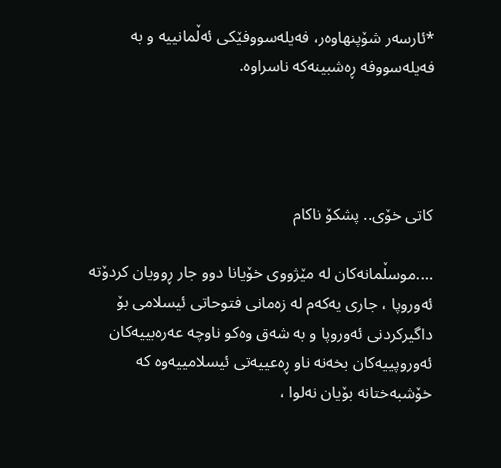*ئارسەر شۆپنهاوەر، فەیلەسووفێکی ئەڵمانییە و بە فەیلەسووفە ڕەشبینەکە ناسراوە.




کاتی خۆی.. پشکۆ ناکام

….موسڵمانەکان لە مێژووی خۆیانا دوو جار ڕوویان کردۆتە ئەوروپا ، جاری یەکەم لە زەمانی فتوحاتی ئیسلامی بۆ داگیرکردنی ئەوروپا و بە شەق وەکو ناوچە عەرەبییەکان ئەوروپییەکان بخەنە ناو ڕەعییەتی ئیسلامییەوە کە خۆشبەختانە بۆیان نەلوا ،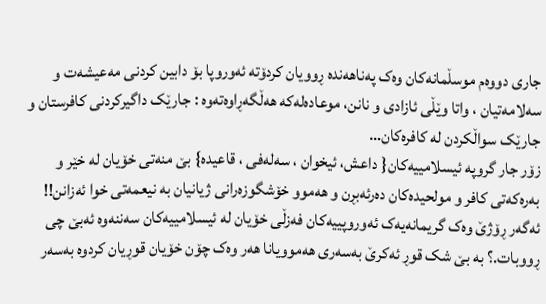جاری دووەم موسڵمانەکان وەک پەناهەندە ڕوویان کردۆتە ئەوروپا بۆ دابین کردنی مەعیشەت و سەلامەتیان ، واتا وێڵی ئازادی و نانن، موعادەلەکە هەڵگەڕاوەتەوە : جارێک داگیرکردنی کافرستان و جارێک سواڵکردن لە کافرەکان…
زۆر جار گروپە ئیسلامییەکان{ داعش، ئیخوان ، سەلەفی ، قاعیدە} بێ منەتی خۆیان لە خێر و بەرەکەتی کافر و مولحیدەکان دەرئەبڕن و هەموو خۆشگوزەرانی ژیانیان بە نیعمەتی خوا ئەزانن!!
ئەگەر ڕۆژێ وەک گریمانەیەک ئەوروپییەکان فەزڵی خۆیان لە ئیسلامییەکان سەننەوە ئەبێ چی ڕووبات.؟ بە بێ شک قوڕ ئەکرێ بەسەری هەموویانا هەر وەک چۆن خۆیان قوڕیان کردوە بەسەر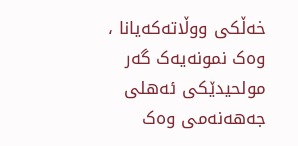خەڵکی ووڵاتەکەیانا ، وەک نمونەیەک گەر مولحیدێکی ئەهلی جەهەنەمی وەک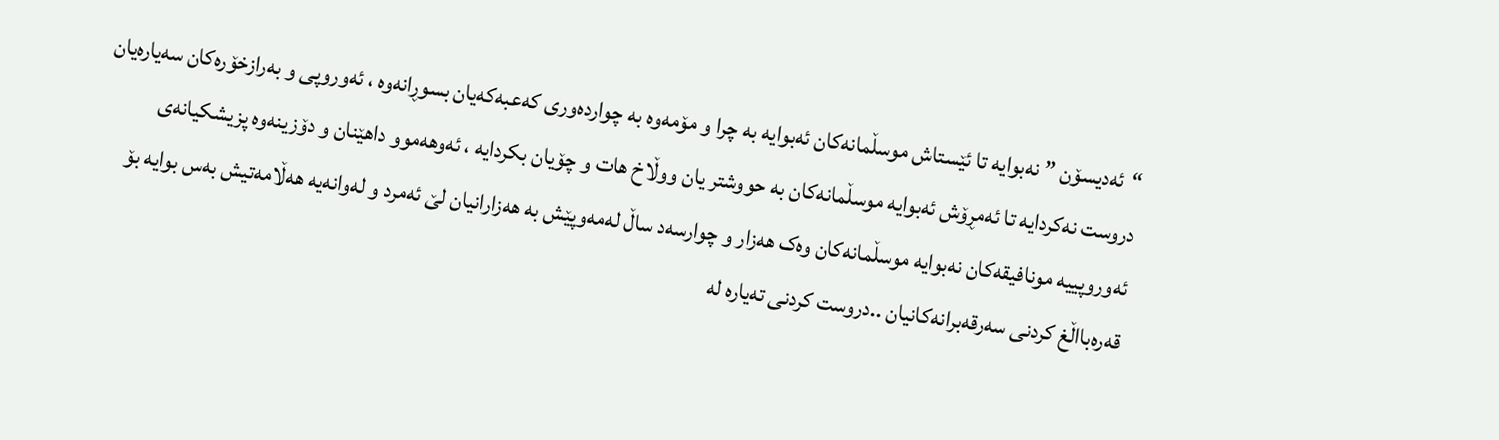“ئەدیسۆن ” نەبوایە تا ئێستاش موسڵمانەکان ئەبوایە بە چرا و مۆمەوە بە چواردەوری کەعبەکەیان بسوڕانەوە ، ئەوروپی و بەرازخۆرەکان سەیارەیان دروست نەکردایە تا ئەمڕۆش ئەبوایە موسڵمانەکان بە حووشتر یان ووڵاخ هات و چۆیان بکردایە ، ئەوهەموو داهێنان و دۆزینەوە پزیشکیانەی ئەوروپییە مونافیقەکان نەبوایە موسڵمانەکان وەک هەزار و چوارسەد ساڵ لەمەوپێش بە هەزارانیان لێ ئەمرد و لەوانەیە هەڵامەتیش بەس بوایە بۆ قەرەبااڵغ کردنی سەرقەبرانەکانیان ..دروست کردنی تەیارە لە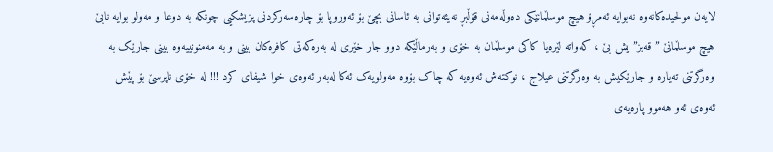لایەن مولحیدەکانەوە نەبوایە ئەمڕۆ هیچ موسڵمانێکی دەوڵەمەنی قۆڵبڕ نەیئەتوانی بە ئاسانی بچێ بۆ ئەوروپا بۆ چارەسەرکردنی پزیشکیی چونکە بە دوعا و مەولو بوایە نابێ هیچ موسڵمانێ ” قەبز”یش بێ ، کەواتە لێرەیا کاکی موسڵمان بە خۆی و بەرماڵێکە دوو جار خێری لە بەرەکەتی کافرەکان بینی و بە مەمنونییەوە بینی جارێک بە وەرگرتنی تەیارە و جارێکیش بە وەرگرتنی عیلاج ، نوکتەش ئەوەیە کە چاک بۆوە مەولویەک ئەکا لەبەر ئەوەی خوا شیفای کرد !!! لە خۆی ناپرسێ بۆ پێش ئەوەی ئەو هەموو پارەیەی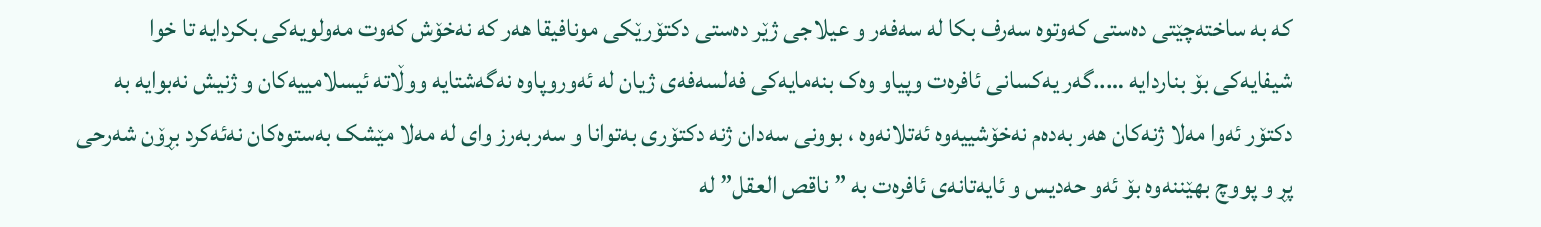کە بە ساختەچێتی دەستی کەوتوە سەرف بکا لە سەفەر و عیلاجی ژێر دەستی دکتۆرێکی مونافیقا هەر کە نەخۆش کەوت مەولویەکی بکردایە تا خوا شیفایەکی بۆ بناردایە …..گەر یەکسانی ئافرەت وپیاو وەک بنەمایەکی فەلسەفەی ژیان لە ئەوروپاوە نەگەشتایە ووڵاتە ئیسلامییەکان و ژنیش نەبوایە بە دکتۆر ئەوا مەلا ژنەکان هەر بەدەم نەخۆشییەوە ئەتلانەوە ، بوونی سەدان ژنە دکتۆری بەتوانا و سەربەرز وای لە مەلا مێشک بەستوەکان نەئەکرد بڕۆن شەرحی پڕ و پووچ بهێننەوە بۆ ئەو حەدیس و ئایەتانەی ئافرەت بە ” ناقص العقل” لە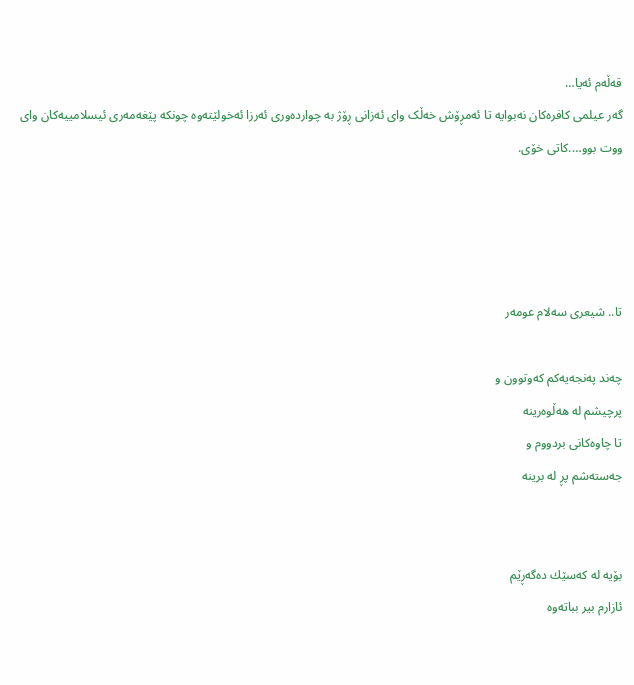قەڵەم ئەیا…
گەر عیلمی کافرەکان نەبوایە تا ئەمڕۆش خەڵک وای ئەزانی ڕۆژ بە چواردەوری ئەرزا ئەخولێتەوە چونکە پێغەمەری ئیسلامییەکان وای ووت بوو….کاتی خۆی.




تا.. شیعری سەلام عومەر

چەند پەنجەیەكم كەوتوون و
پرچیشم لە هەڵوەرینە
تا چاوەكانی بردووم و
جەستەشم پڕ لە برینە


بۆیە لە كەسێك دەگەڕێم
ئازارم بیر بباتەوە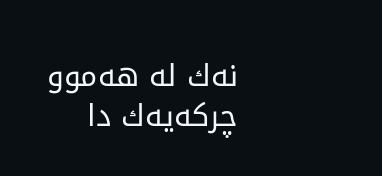نەك لە هەموو چركەیەك دا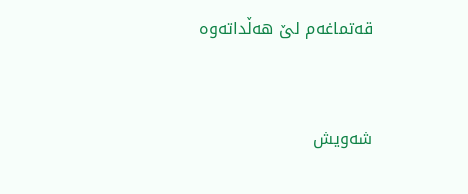قەتماغەم لێ‌ هەڵداتەوە


شەویش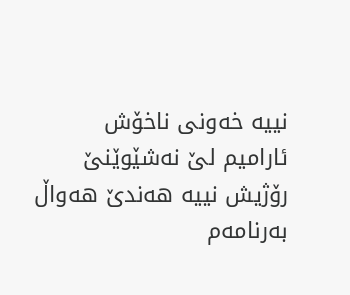نییە خەونی ناخۆش
ئارامیم لێ‌ نەشێوێنێ‌
رۆژیش نییە هەندێ‌ هەواڵ
بەرنامەم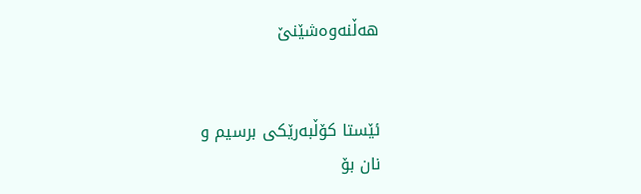هەڵنەوەشێنێ‌


ئێستا كۆڵبەرێكی برسیم و
نان بۆ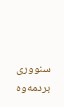سنووری بردمەوە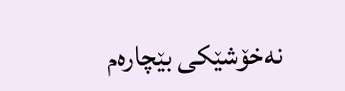نەخۆشێكی بێچارەم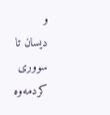و
دیسان تا سووری كردمەوە